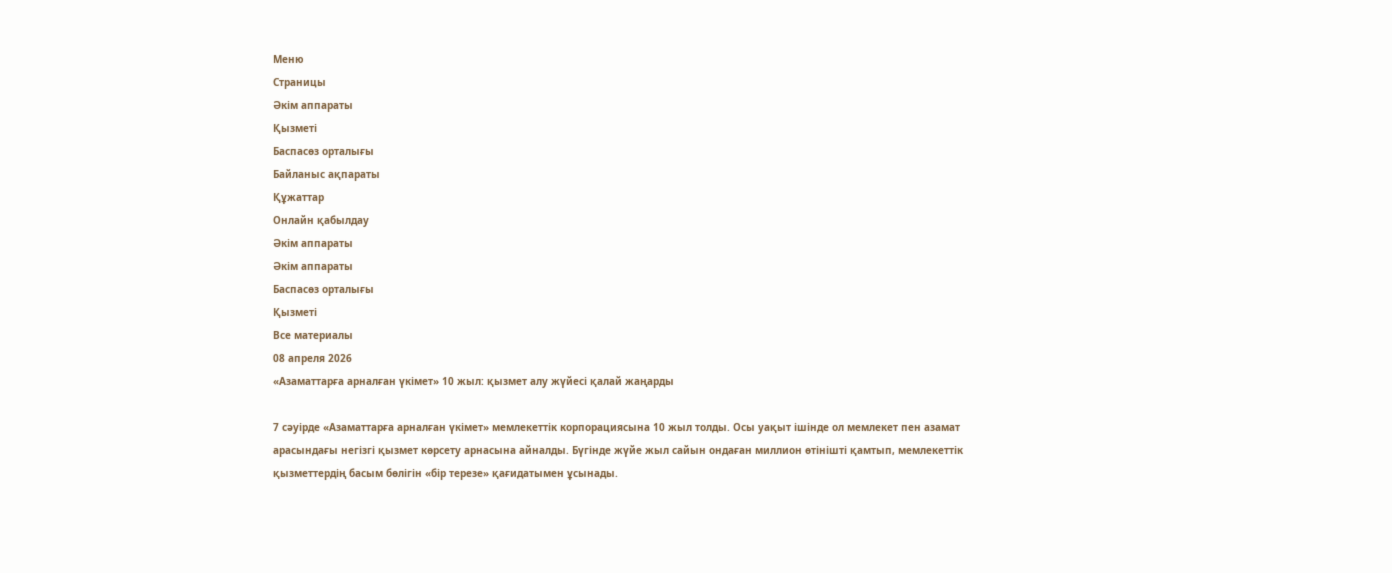Меню
Страницы
Әкім аппараты
Қызметі
Баспасөз орталығы
Байланыс ақпараты
Құжаттар
Онлайн қабылдау
Әкім аппараты
Әкім аппараты
Баспасөз орталығы
Қызметі
Все материалы
08 апреля 2026
«Азаматтарға арналған үкімет» 10 жыл: қызмет алу жүйесі қалай жаңарды

7 сәуірде «Азаматтарға арналған үкімет» мемлекеттік корпорациясына 10 жыл толды. Осы уақыт ішінде ол мемлекет пен азамат арасындағы негізгі қызмет көрсету арнасына айналды. Бүгінде жүйе жыл сайын ондаған миллион өтінішті қамтып, мемлекеттік қызметтердің басым бөлігін «бір терезе» қағидатымен ұсынады.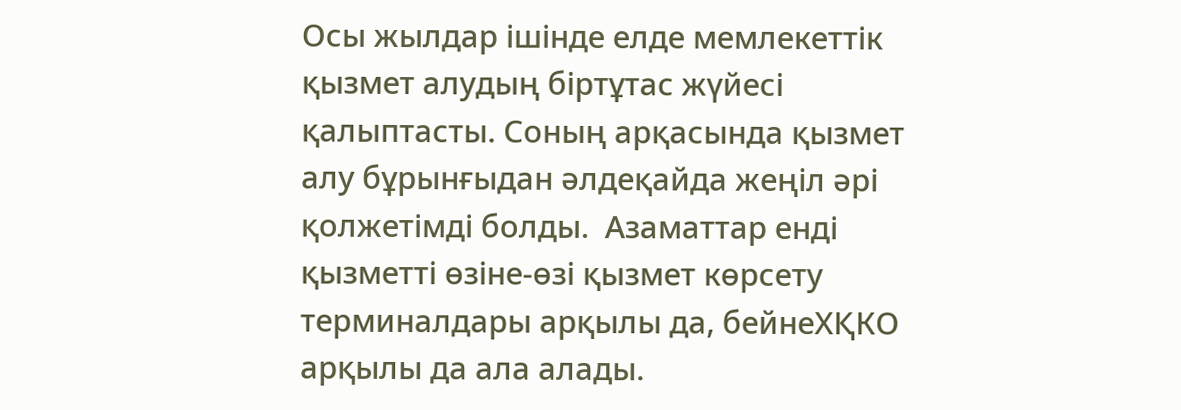Осы жылдар ішінде елде мемлекеттік қызмет алудың біртұтас жүйесі қалыптасты. Соның арқасында қызмет алу бұрынғыдан әлдеқайда жеңіл әрі қолжетімді болды.  Азаматтар енді қызметті өзіне-өзі қызмет көрсету терминалдары арқылы да, бейнеХҚКО арқылы да ала алады.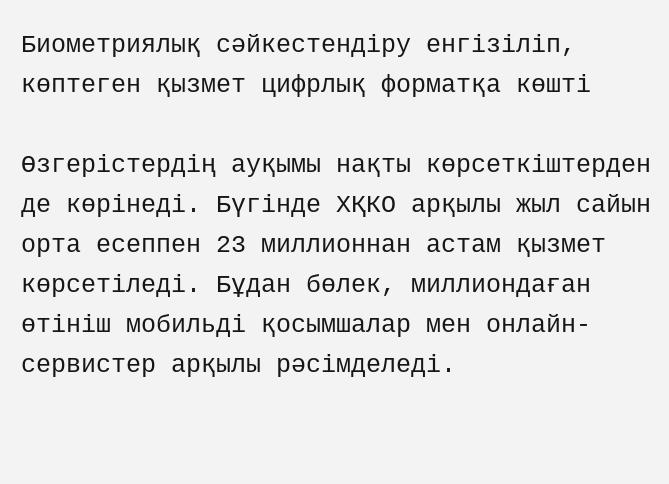Биометриялық сәйкестендіру енгізіліп, көптеген қызмет цифрлық форматқа көшті

Өзгерістердің ауқымы нақты көрсеткіштерден де көрінеді. Бүгінде ХҚКО арқылы жыл сайын орта есеппен 23 миллионнан астам қызмет көрсетіледі. Бұдан бөлек, миллиондаған өтініш мобильді қосымшалар мен онлайн-сервистер арқылы рәсімделеді.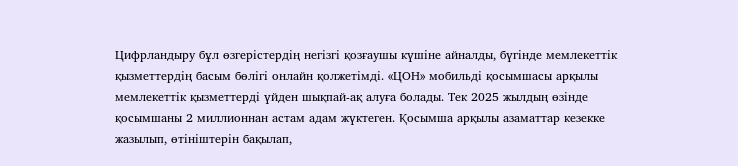Цифрландыру бұл өзгерістердің негізгі қозғаушы күшіне айналды, бүгінде мемлекеттік қызметтердің басым бөлігі онлайн қолжетімді. «ЦОН» мобильді қосымшасы арқылы мемлекеттік қызметтерді үйден шықпай-ақ алуға болады. Тек 2025 жылдың өзінде қосымшаны 2 миллионнан астам адам жүктеген. Қосымша арқылы азаматтар кезекке жазылып, өтініштерін бақылап,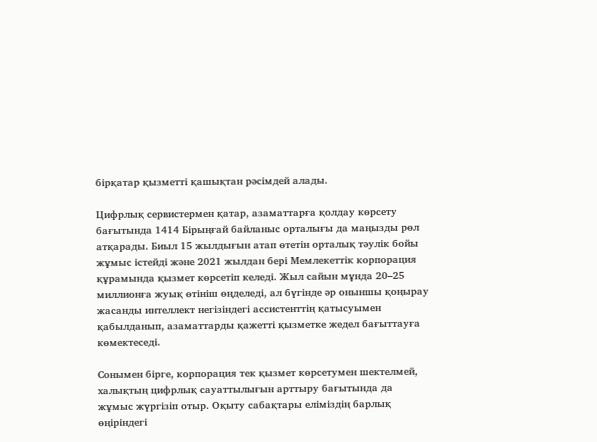бірқатар қызметті қашықтан рәсімдей алады.

Цифрлық сервистермен қатар, азаматтарға қолдау көрсету бағытында 1414 Бірыңғай байланыс орталығы да маңызды рөл атқарады. Биыл 15 жылдығын атап өтетін орталық тәулік бойы жұмыс істейді және 2021 жылдан бері Мемлекеттік корпорация құрамында қызмет көрсетіп келеді. Жыл сайын мұнда 20–25 миллионға жуық өтініш өңделеді, ал бүгінде әр оныншы қоңырау жасанды интеллект негізіндегі ассистенттің қатысуымен қабылданып, азаматтарды қажетті қызметке жедел бағыттауға көмектеседі.

Сонымен бірге, корпорация тек қызмет көрсетумен шектелмей, халықтың цифрлық сауаттылығын арттыру бағытында да жұмыс жүргізіп отыр. Оқыту сабақтары еліміздің барлық өңіріндегі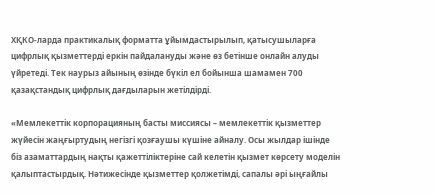ХҚКО-ларда практикалық форматта ұйымдастырылып, қатысушыларға цифрлық қызметтерді еркін пайдалануды және өз бетінше онлайн алуды үйретеді. Тек наурыз айының өзінде бүкіл ел бойынша шамамен 700 қазақстандық цифрлық дағдыларын жетілдірді.

«Мемлекеттік корпорацияның басты миссиясы – мемлекеттік қызметтер жүйесін жаңғыртудың негізгі қозғаушы күшіне айналу. Осы жылдар ішінде біз азаматтардың нақты қажеттіліктеріне сай келетін қызмет көрсету моделін қалыптастырдық. Нәтижесінде қызметтер қолжетімді, сапалы әрі ыңғайлы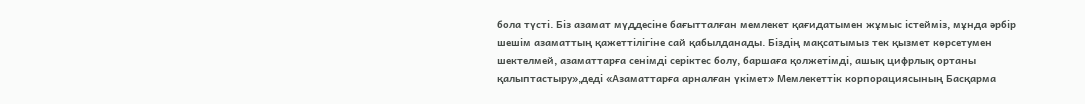бола түсті. Біз азамат мүддесіне бағытталған мемлекет қағидатымен жұмыс істейміз, мұнда әрбір шешім азаматтың қажеттілігіне сай қабылданады. Біздің мақсатымыз тек қызмет көрсетумен шектелмей, азаматтарға сенімді серіктес болу, баршаға қолжетімді, ашық цифрлық ортаны қалыптастыру»,деді «Азаматтарға арналған үкімет» Мемлекеттік корпорациясының Басқарма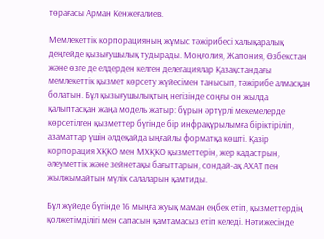төрағасы Арман Кенжеғалиев.

Мемлекеттік корпорацияның жұмыс тәжірибесі халықаралық деңгейде қызығушылық тудырады. Моңғолия, Жапония, Өзбекстан және өзге де елдерден келген делегациялар Қазақстандағы мемлекеттік қызмет көрсету жүйесімен танысып, тәжірибе алмасқан болатын. Бұл қызығушылықтың негізінде соңғы он жылда қалыптасқан жаңа модель жатыр: бұрын әртүрлі мекемелерде көрсетілген қызметтер бүгінде бір инфрақұрылымға біріктіріліп, азаматтар үшін әлдеқайда ыңғайлы форматқа көшті. Қазір корпорация ХҚКО мен МХҚКО қызметтерін, жер кадастрын, әлеуметтік және зейнетақы бағыттарын, сондай-ақ АХАТ пен жылжымайтын мүлік салаларын қамтиды.

Бұл жүйеде бүгінде 16 мыңға жуық маман еңбек етіп, қызметтердің қолжетімділігі мен сапасын қамтамасыз етіп келеді. Нәтижесінде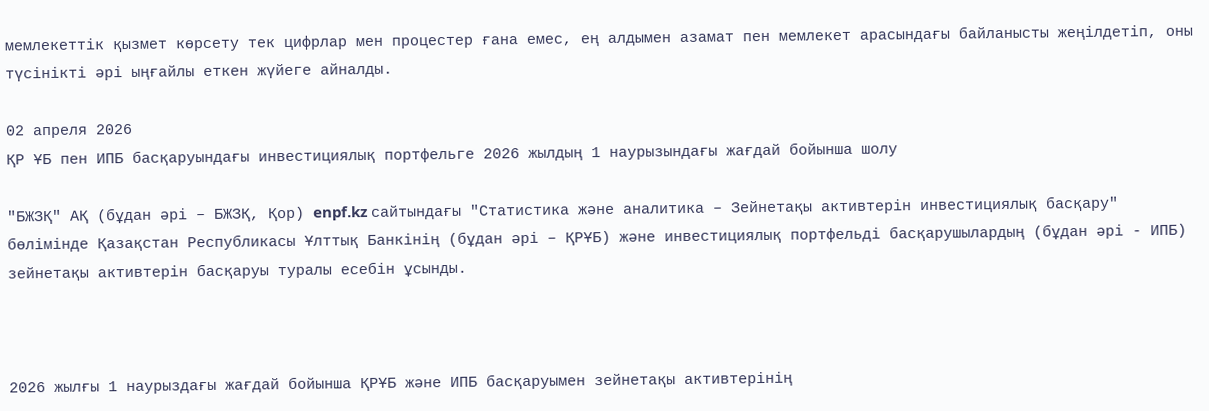мемлекеттік қызмет көрсету тек цифрлар мен процестер ғана емес, ең алдымен азамат пен мемлекет арасындағы байланысты жеңілдетіп, оны түсінікті әрі ыңғайлы еткен жүйеге айналды.

02 апреля 2026
ҚР ҰБ пен ИПБ басқаруындағы инвестициялық портфельге 2026 жылдың 1 наурызындағы жағдай бойынша шолу

"БЖЗҚ" АҚ (бұдан әрі – БЖЗҚ, Қор) enpf.kz сайтындағы "Статистика және аналитика – Зейнетақы активтерін инвестициялық басқару" бөлімінде Қазақстан Республикасы Ұлттық Банкінің (бұдан әрі – ҚРҰБ) және инвестициялық портфельді басқарушылардың (бұдан әрі - ИПБ) зейнетақы активтерін басқаруы туралы есебін ұсынды.



2026 жылғы 1 наурыздағы жағдай бойынша ҚРҰБ және ИПБ басқаруымен зейнетақы активтерінің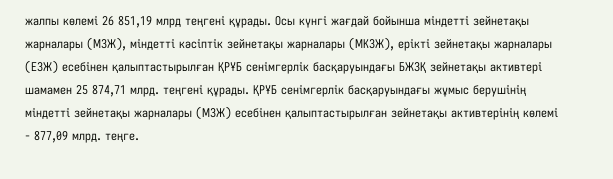жалпы көлемі 26 851,19 млрд теңгені құрады. Осы күнгі жағдай бойынша міндетті зейнетақы жарналары (МЗЖ), міндетті кәсіптік зейнетақы жарналары (МКЗЖ), ерікті зейнетақы жарналары (ЕЗЖ) есебінен қалыптастырылған ҚРҰБ сенімгерлік басқаруындағы БЖЗҚ зейнетақы активтері шамамен 25 874,71 млрд. теңгені құрады. ҚРҰБ сенімгерлік басқаруындағы жұмыс берушінің міндетті зейнетақы жарналары (МЗЖ) есебінен қалыптастырылған зейнетақы активтерінің көлемі - 877,09 млрд. теңге.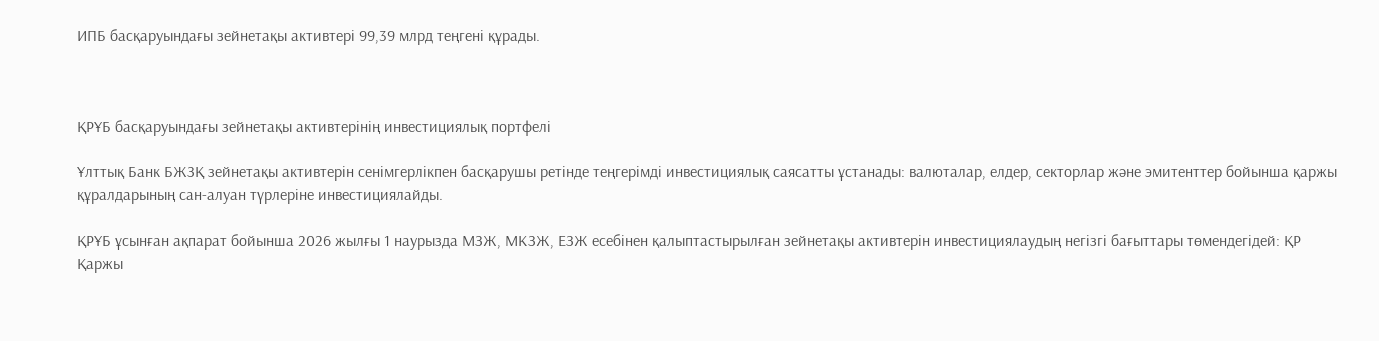ИПБ басқаруындағы зейнетақы активтері 99,39 млрд теңгені құрады.



ҚРҰБ басқаруындағы зейнетақы активтерінің инвестициялық портфелі

Ұлттық Банк БЖЗҚ зейнетақы активтерін сенімгерлікпен басқарушы ретінде теңгерімді инвестициялық саясатты ұстанады: валюталар, елдер, секторлар және эмитенттер бойынша қаржы құралдарының сан-алуан түрлеріне инвестициялайды.

ҚРҰБ ұсынған ақпарат бойынша 2026 жылғы 1 наурызда МЗЖ, МКЗЖ, ЕЗЖ есебінен қалыптастырылған зейнетақы активтерін инвестициялаудың негізгі бағыттары төмендегідей: ҚР Қаржы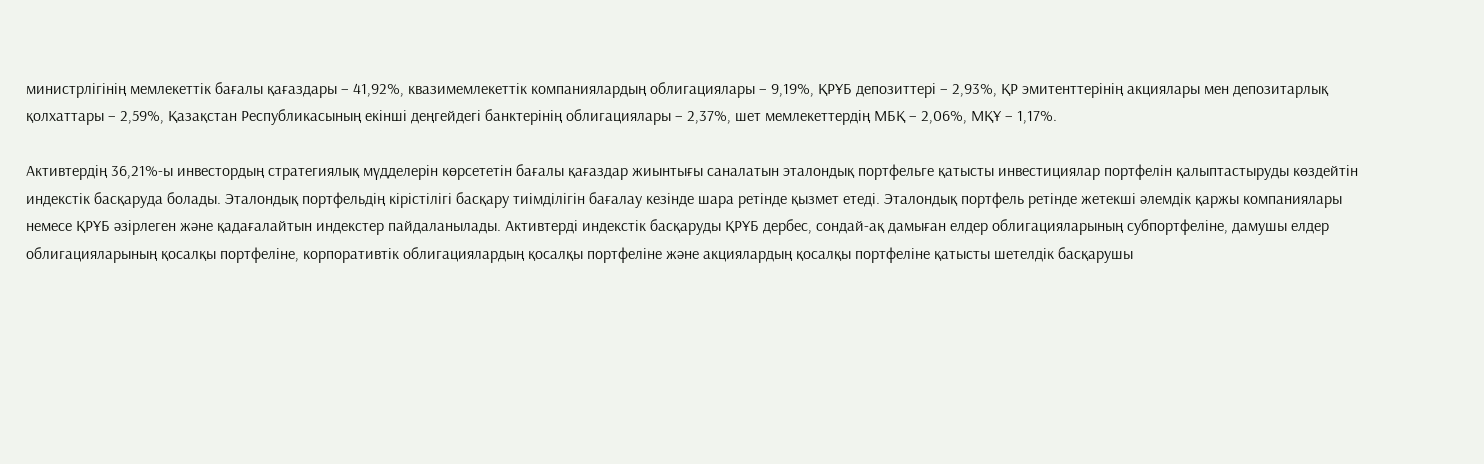министрлігінің мемлекеттік бағалы қағаздары – 41,92%, квазимемлекеттік компаниялардың облигациялары – 9,19%, ҚРҰБ депозиттері – 2,93%, ҚР эмитенттерінің акциялары мен депозитарлық қолхаттары – 2,59%, Қазақстан Республикасының екінші деңгейдегі банктерінің облигациялары – 2,37%, шет мемлекеттердің МБҚ – 2,06%, МҚҰ – 1,17%.

Активтердің 36,21%-ы инвестордың стратегиялық мүдделерін көрсететін бағалы қағаздар жиынтығы саналатын эталондық портфельге қатысты инвестициялар портфелін қалыптастыруды көздейтін индекстік басқаруда болады. Эталондық портфельдің кірістілігі басқару тиімділігін бағалау кезінде шара ретінде қызмет етеді. Эталондық портфель ретінде жетекші әлемдік қаржы компаниялары немесе ҚРҰБ әзірлеген және қадағалайтын индекстер пайдаланылады. Активтерді индекстік басқаруды ҚРҰБ дербес, сондай-ақ дамыған елдер облигацияларының субпортфеліне, дамушы елдер облигацияларының қосалқы портфеліне, корпоративтік облигациялардың қосалқы портфеліне және акциялардың қосалқы портфеліне қатысты шетелдік басқарушы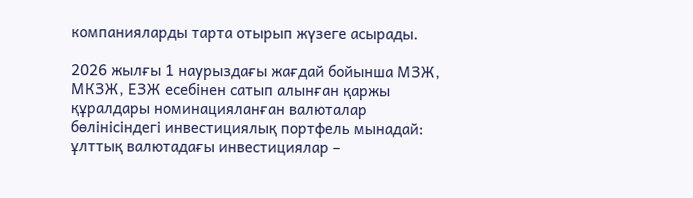компанияларды тарта отырып жүзеге асырады.

2026 жылғы 1 наурыздағы жағдай бойынша МЗЖ, МКЗЖ, ЕЗЖ есебінен сатып алынған қаржы құралдары номинацияланған валюталар бөлінісіндегі инвестициялық портфель мынадай: ұлттық валютадағы инвестициялар –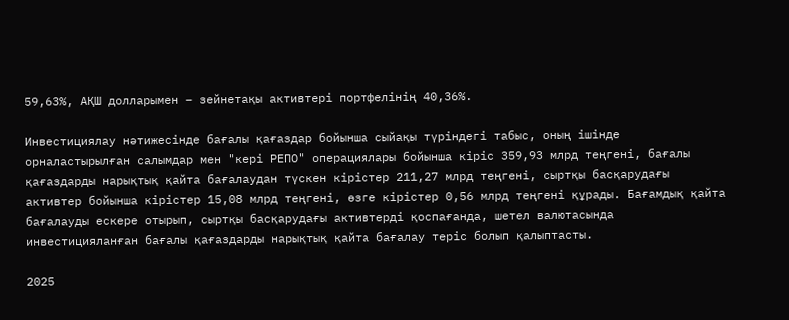59,63%, АҚШ долларымен – зейнетақы активтері портфелінің 40,36%.

Инвестициялау нәтижесінде бағалы қағаздар бойынша сыйақы түріндегі табыс, оның ішінде орналастырылған салымдар мен "кері РЕПО" операциялары бойынша кіріс 359,93 млрд теңгені, бағалы қағаздарды нарықтық қайта бағалаудан түскен кірістер 211,27 млрд теңгені, сыртқы басқарудағы активтер бойынша кірістер 15,08 млрд теңгені, өзге кірістер 0,56 млрд теңгені құрады. Бағамдық қайта бағалауды ескере отырып, сыртқы басқарудағы активтерді қоспағанда, шетел валютасында инвестицияланған бағалы қағаздарды нарықтық қайта бағалау теріс болып қалыптасты.

2025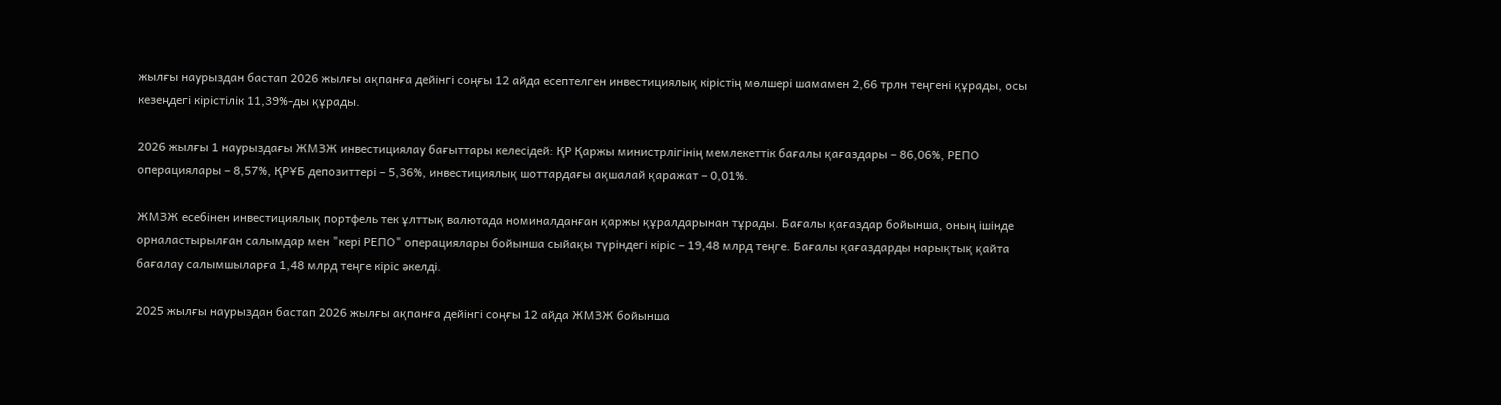жылғы наурыздан бастап 2026 жылғы ақпанға дейінгі соңғы 12 айда есептелген инвестициялық кірістің мөлшері шамамен 2,66 трлн теңгені құрады, осы кезеңдегі кірістілік 11,39%-ды құрады.

2026 жылғы 1 наурыздағы ЖМЗЖ инвестициялау бағыттары келесідей: ҚР Қаржы министрлігінің мемлекеттік бағалы қағаздары – 86,06%, РЕПО операциялары – 8,57%, ҚРҰБ депозиттері – 5,36%, инвестициялық шоттардағы ақшалай қаражат – 0,01%.

ЖМЗЖ есебінен инвестициялық портфель тек ұлттық валютада номиналданған қаржы құралдарынан тұрады. Бағалы қағаздар бойынша, оның ішінде орналастырылған салымдар мен "кері РЕПО" операциялары бойынша сыйақы түріндегі кіріс – 19,48 млрд теңге. Бағалы қағаздарды нарықтық қайта бағалау салымшыларға 1,48 млрд теңге кіріс әкелді.

2025 жылғы наурыздан бастап 2026 жылғы ақпанға дейінгі соңғы 12 айда ЖМЗЖ бойынша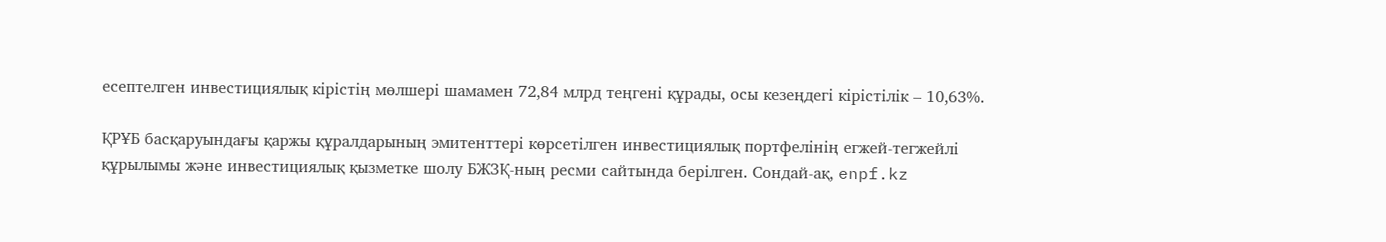есептелген инвестициялық кірістің мөлшері шамамен 72,84 млрд теңгені құрады, осы кезеңдегі кірістілік – 10,63%.

ҚРҰБ басқаруындағы қаржы құралдарының эмитенттері көрсетілген инвестициялық портфелінің егжей-тегжейлі құрылымы және инвестициялық қызметке шолу БЖЗҚ-ның ресми сайтында берілген. Сондай-ақ, enpf.kz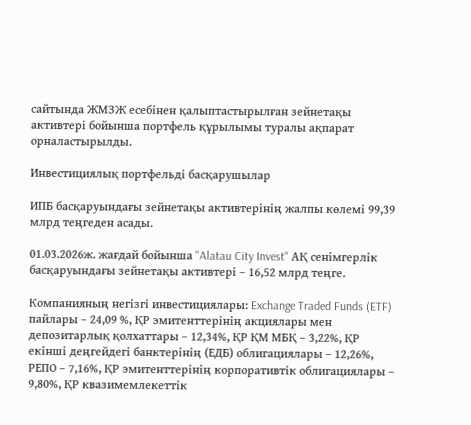сайтында ЖМЗЖ есебінен қалыптастырылған зейнетақы активтері бойынша портфель құрылымы туралы ақпарат орналастырылды.

Инвестициялық портфельді басқарушылар

ИПБ басқаруындағы зейнетақы активтерінің жалпы көлемі 99,39 млрд теңгеден асады.

01.03.2026ж. жағдай бойынша "Alatau City Invest" АҚ сенімгерлік басқаруындағы зейнетақы активтері – 16,52 млрд теңге.

Компанияның негізгі инвестициялары: Exchange Traded Funds (ETF) пайлары – 24,09 %, ҚР эмитенттерінің акциялары мен депозитарлық қолхаттары – 12,34%, ҚР ҚМ МБҚ – 3,22%, ҚР екінші деңгейдегі банктерінің (ЕДБ) облигациялары – 12,26%, РЕПО – 7,16%, ҚР эмитенттерінің корпоративтік облигациялары – 9,80%, ҚР квазимемлекеттік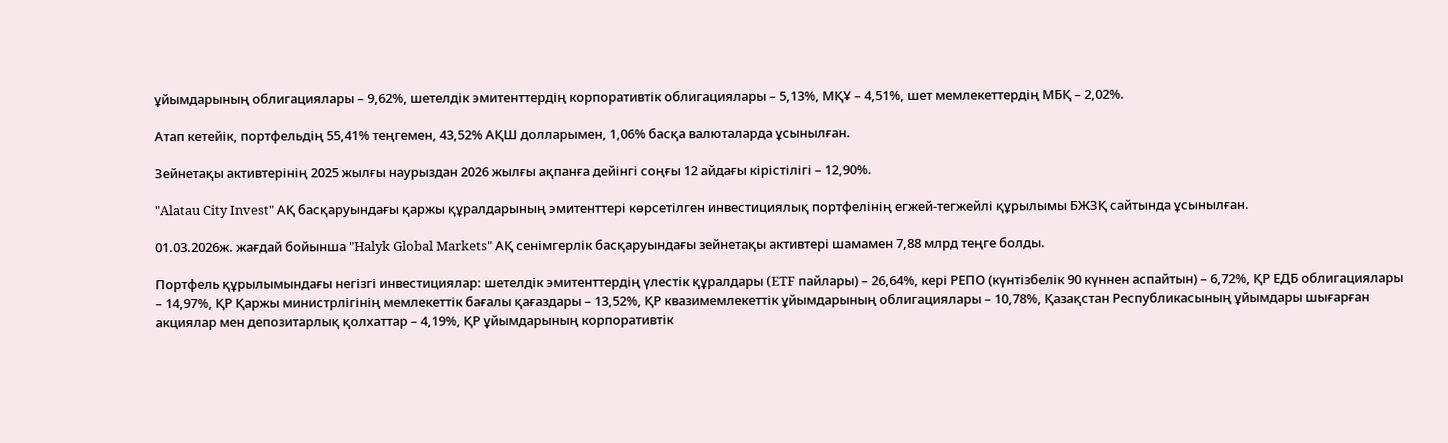ұйымдарының облигациялары – 9,62%, шетелдік эмитенттердің корпоративтік облигациялары – 5,13%, МҚҰ – 4,51%, шет мемлекеттердің МБҚ – 2,02%.

Атап кетейік, портфельдің 55,41% теңгемен, 43,52% АҚШ долларымен, 1,06% басқа валюталарда ұсынылған.

Зейнетақы активтерінің 2025 жылғы наурыздан 2026 жылғы ақпанға дейінгі соңғы 12 айдағы кірістілігі – 12,90%.

"Alatau City Invest" АҚ басқаруындағы қаржы құралдарының эмитенттері көрсетілген инвестициялық портфелінің егжей-тегжейлі құрылымы БЖЗҚ сайтында ұсынылған.

01.03.2026ж. жағдай бойынша "Halyk Global Markets" АҚ сенімгерлік басқаруындағы зейнетақы активтері шамамен 7,88 млрд теңге болды.

Портфель құрылымындағы негізгі инвестициялар: шетелдік эмитенттердің үлестік құралдары (ETF пайлары) – 26,64%, кері РЕПО (күнтізбелік 90 күннен аспайтын) – 6,72%, ҚР ЕДБ облигациялары – 14,97%, ҚР Қаржы министрлігінің мемлекеттік бағалы қағаздары – 13,52%, ҚР квазимемлекеттік ұйымдарының облигациялары – 10,78%, Қазақстан Республикасының ұйымдары шығарған акциялар мен депозитарлық қолхаттар – 4,19%, ҚР ұйымдарының корпоративтік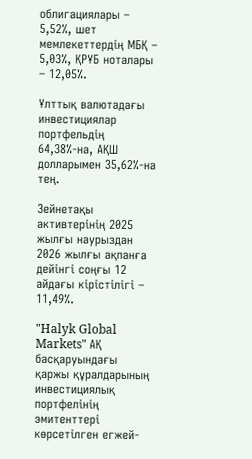облигациялары – 5,52%, шет мемлекеттердің МБҚ – 5,03%, ҚРҰБ ноталары – 12,05%.

Ұлттық валютадағы инвестициялар портфельдің 64,38%-на, АҚШ долларымен 35,62%-на тең.

Зейнетақы активтерінің 2025 жылғы наурыздан 2026 жылғы ақпанға дейінгі соңғы 12 айдағы кірістілігі – 11,49%.

"Halyk Global Markets" АҚ басқаруындағы қаржы құралдарының инвестициялық портфелінің эмитенттері көрсетілген егжей-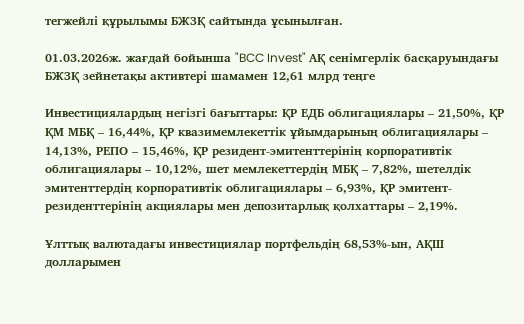тегжейлі құрылымы БЖЗҚ сайтында ұсынылған.

01.03.2026ж. жағдай бойынша "BCC Invest" АҚ сенімгерлік басқаруындағы БЖЗҚ зейнетақы активтері шамамен 12,61 млрд теңге

Инвестициялардың негізгі бағыттары: ҚР ЕДБ облигациялары – 21,50%, ҚР ҚМ МБҚ – 16,44%, ҚР квазимемлекеттік ұйымдарының облигациялары – 14,13%, РЕПО – 15,46%, ҚР резидент-эмитенттерінің корпоративтік облигациялары – 10,12%, шет мемлекеттердің МБҚ – 7,82%, шетелдік эмитенттердің корпоративтік облигациялары – 6,93%, ҚР эмитент-резиденттерінің акциялары мен депозитарлық қолхаттары – 2,19%.

Ұлттық валютадағы инвестициялар портфельдің 68,53%-ын, АҚШ долларымен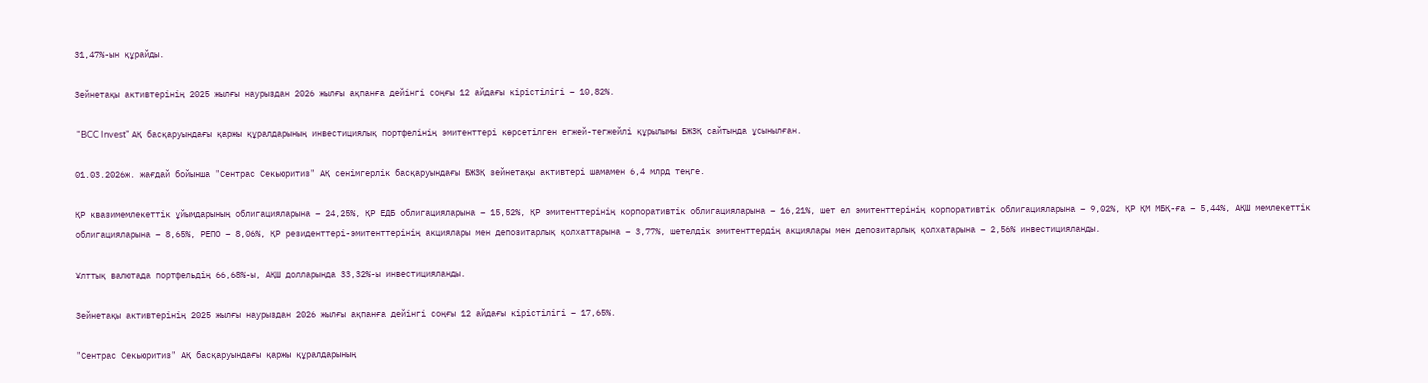31,47%-ын құрайды.

Зейнетақы активтерінің 2025 жылғы наурыздан 2026 жылғы ақпанға дейінгі соңғы 12 айдағы кірістілігі – 10,82%.

 "BCC Invest" АҚ басқаруындағы қаржы құралдарының инвестициялық портфелінің эмитенттері көрсетілген егжей-тегжейлі құрылымы БЖЗҚ сайтында ұсынылған.

01.03.2026ж. жағдай бойынша "Сентрас Секьюритиз" АҚ сенімгерлік басқаруындағы БЖЗҚ зейнетақы активтері шамамен 6,4 млрд теңге.

ҚР квазимемлекеттік ұйымдарының облигацияларына – 24,25%, ҚР ЕДБ облигацияларына – 15,52%, ҚР эмитенттерінің корпоративтік облигацияларына – 16,21%, шет ел эмитенттерінің корпоративтік облигацияларына – 9,02%, ҚР ҚМ МБҚ-ға – 5,44%, АҚШ мемлекеттік облигацияларына – 8,65%, РЕПО – 8,06%, ҚР резиденттері-эмитенттерінің акциялары мен депозитарлық қолхаттарына – 3,77%, шетелдік эмитенттердің акциялары мен депозитарлық қолхатарына – 2,56% инвестицияланды.

Ұлттық валютада портфельдің 66,68%-ы, АҚШ долларында 33,32%-ы инвестицияланды.

Зейнетақы активтерінің 2025 жылғы наурыздан 2026 жылғы ақпанға дейінгі соңғы 12 айдағы кірістілігі – 17,65%.

"Сентрас Секьюритиз" АҚ басқаруындағы қаржы құралдарының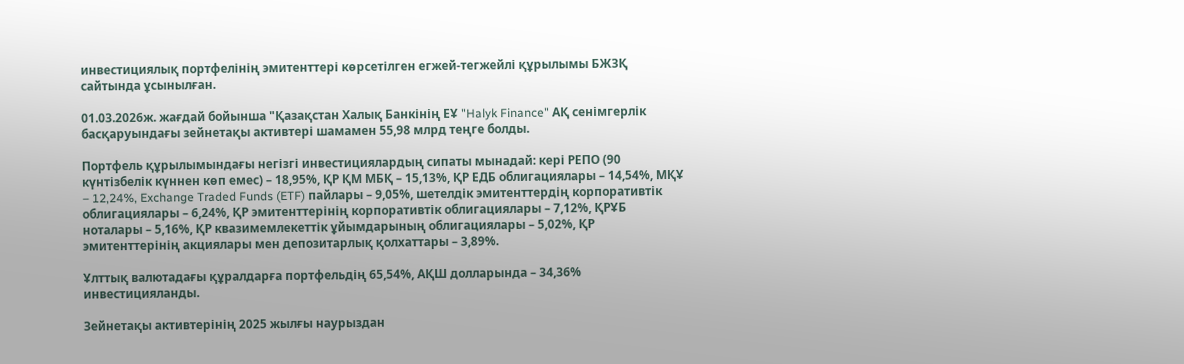инвестициялық портфелінің эмитенттері көрсетілген егжей-тегжейлі құрылымы БЖЗҚ сайтында ұсынылған.

01.03.2026ж. жағдай бойынша "Қазақстан Халық Банкінің ЕҰ "Halyk Finance" АҚ сенімгерлік басқаруындағы зейнетақы активтері шамамен 55,98 млрд теңге болды.

Портфель құрылымындағы негізгі инвестициялардың сипаты мынадай: кері РЕПО (90 күнтізбелік күннен көп емес) – 18,95%, ҚР ҚМ МБҚ – 15,13%, ҚР ЕДБ облигациялары – 14,54%, МҚҰ – 12,24%, Exchange Traded Funds (ETF) пайлары – 9,05%, шетелдік эмитенттердің корпоративтік облигациялары – 6,24%, ҚР эмитенттерінің корпоративтік облигациялары – 7,12%, ҚРҰБ ноталары – 5,16%, ҚР квазимемлекеттік ұйымдарының облигациялары – 5,02%, ҚР эмитенттерінің акциялары мен депозитарлық қолхаттары – 3,89%.

Ұлттық валютадағы құралдарға портфельдің 65,54%, АҚШ долларында – 34,36% инвестицияланды.

Зейнетақы активтерінің 2025 жылғы наурыздан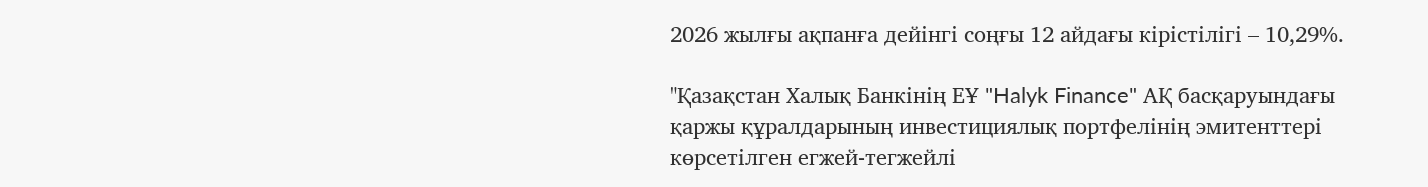2026 жылғы ақпанға дейінгі соңғы 12 айдағы кірістілігі – 10,29%.

"Қазақстан Халық Банкінің ЕҰ "Halyk Finance" АҚ басқаруындағы қаржы құралдарының инвестициялық портфелінің эмитенттері көрсетілген егжей-тегжейлі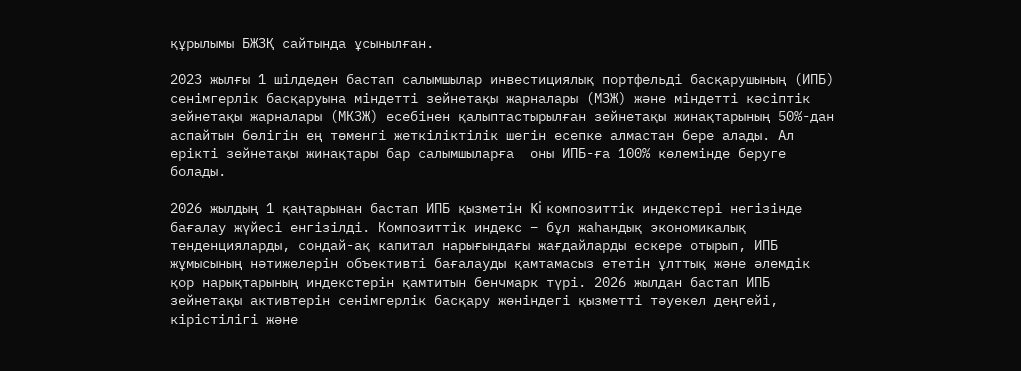құрылымы БЖЗҚ сайтында ұсынылған.

2023 жылғы 1 шілдеден бастап салымшылар инвестициялық портфельді басқарушының (ИПБ) сенімгерлік басқаруына міндетті зейнетақы жарналары (МЗЖ) және міндетті кәсіптік зейнетақы жарналары (МКЗЖ) есебінен қалыптастырылған зейнетақы жинақтарының 50%-дан аспайтын бөлігін ең төменгі жеткіліктілік шегін есепке алмастан бере алады. Ал ерікті зейнетақы жинақтары бар салымшыларға  оны ИПБ-ға 100% көлемінде беруге болады.

2026 жылдың 1 қаңтарынан бастап ИПБ қызметін Ki композиттік индекстері негізінде бағалау жүйесі енгізілді. Композиттік индекс – бұл жаһандық экономикалық тенденцияларды, сондай-ақ капитал нарығындағы жағдайларды ескере отырып, ИПБ жұмысының нәтижелерін объективті бағалауды қамтамасыз ететін ұлттық және әлемдік қор нарықтарының индекстерін қамтитын бенчмарк түрі. 2026 жылдан бастап ИПБ зейнетақы активтерін сенімгерлік басқару жөніндегі қызметті тәуекел деңгейі, кірістілігі және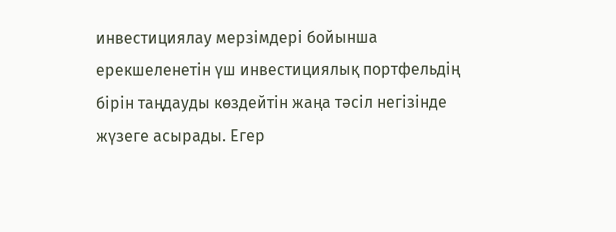инвестициялау мерзімдері бойынша ерекшеленетін үш инвестициялық портфельдің бірін таңдауды көздейтін жаңа тәсіл негізінде жүзеге асырады. Егер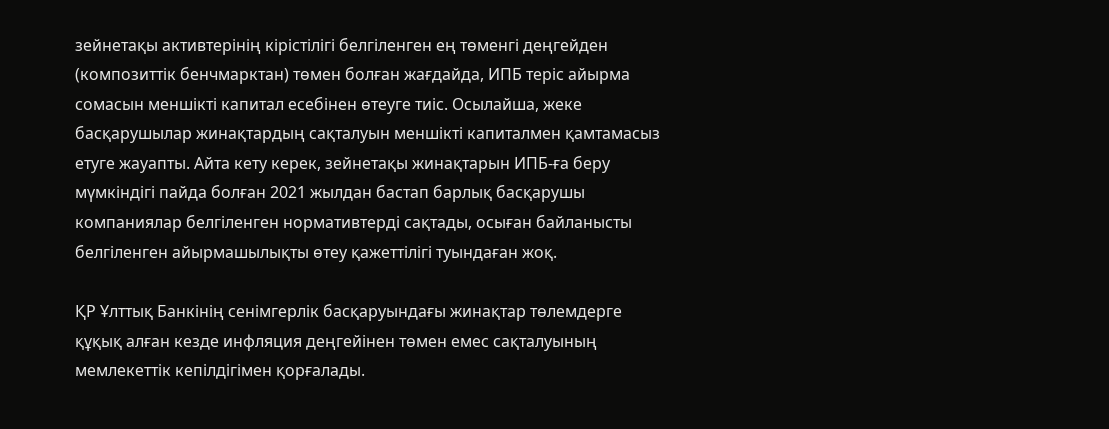зейнетақы активтерінің кірістілігі белгіленген ең төменгі деңгейден (композиттік бенчмарктан) төмен болған жағдайда, ИПБ теріс айырма сомасын меншікті капитал есебінен өтеуге тиіс. Осылайша, жеке басқарушылар жинақтардың сақталуын меншікті капиталмен қамтамасыз етуге жауапты. Айта кету керек, зейнетақы жинақтарын ИПБ-ға беру мүмкіндігі пайда болған 2021 жылдан бастап барлық басқарушы компаниялар белгіленген нормативтерді сақтады, осыған байланысты белгіленген айырмашылықты өтеу қажеттілігі туындаған жоқ.

ҚР Ұлттық Банкінің сенімгерлік басқаруындағы жинақтар төлемдерге құқық алған кезде инфляция деңгейінен төмен емес сақталуының мемлекеттік кепілдігімен қорғалады.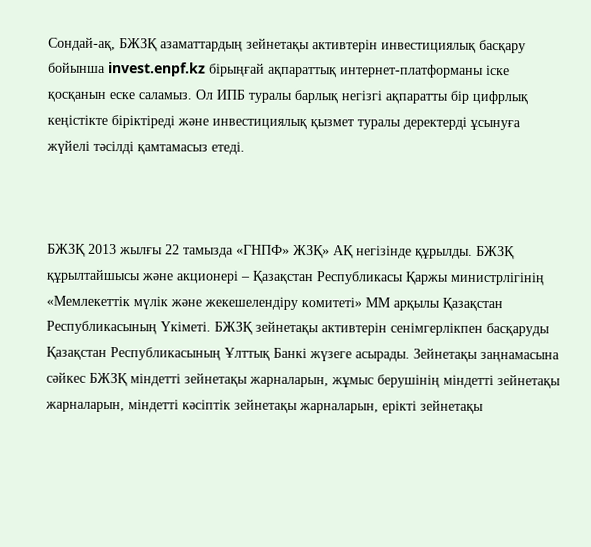Сондай-ақ, БЖЗҚ азаматтардың зейнетақы активтерін инвестициялық басқару бойынша invest.enpf.kz бірыңғай ақпараттық интернет-платформаны іске қосқанын еске саламыз. Ол ИПБ туралы барлық негізгі ақпаратты бір цифрлық кеңістікте біріктіреді және инвестициялық қызмет туралы деректерді ұсынуға жүйелі тәсілді қамтамасыз етеді.



БЖЗҚ 2013 жылғы 22 тамызда «ГНПФ» ЖЗҚ» АҚ негізінде құрылды. БЖЗҚ құрылтайшысы және акционері – Қазақстан Республикасы Қаржы министрлігінің «Мемлекеттік мүлік және жекешелендіру комитеті» ММ арқылы Қазақстан Республикасының Үкіметі. БЖЗҚ зейнетақы активтерін сенімгерлікпен басқаруды Қазақстан Республикасының Ұлттық Банкі жүзеге асырады. Зейнетақы заңнамасына сәйкес БЖЗҚ міндетті зейнетақы жарналарын, жұмыс берушінің міндетті зейнетақы жарналарын, міндетті кәсіптік зейнетақы жарналарын, ерікті зейнетақы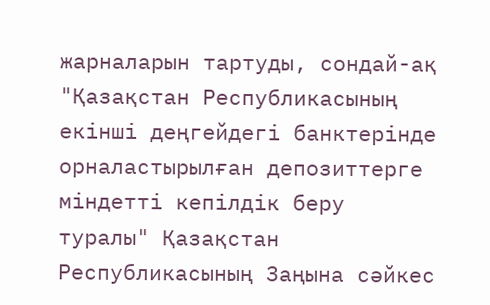жарналарын тартуды, сондай-ақ "Қазақстан Республикасының екінші деңгейдегі банктерінде орналастырылған депозиттерге міндетті кепілдік беру туралы" Қазақстан Республикасының Заңына сәйкес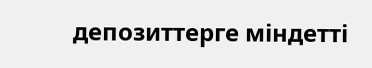депозиттерге міндетті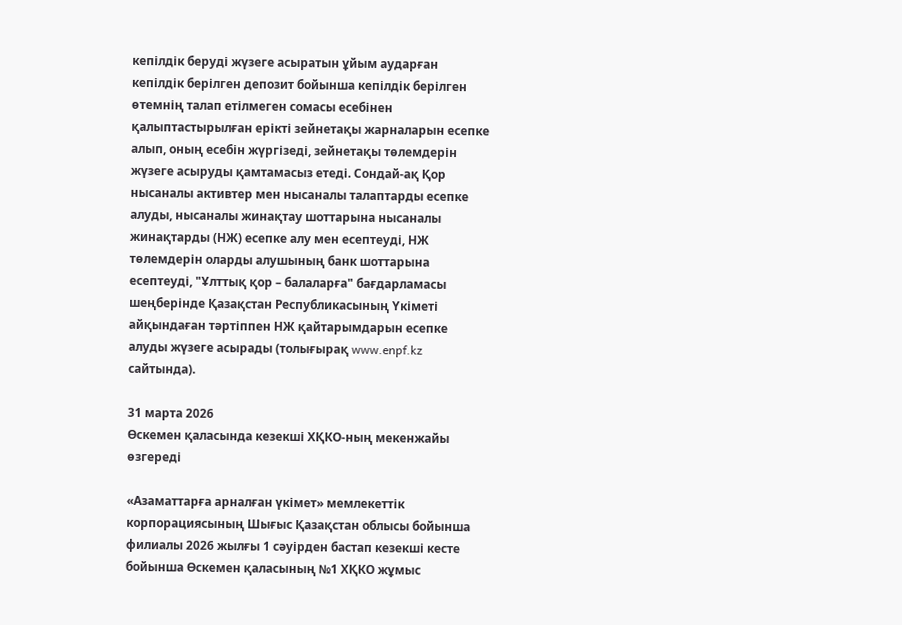кепілдік беруді жүзеге асыратын ұйым аударған кепілдік берілген депозит бойынша кепілдік берілген өтемнің талап етілмеген сомасы есебінен қалыптастырылған ерікті зейнетақы жарналарын есепке алып, оның есебін жүргізеді, зейнетақы төлемдерін жүзеге асыруды қамтамасыз етеді. Сондай-ақ Қор нысаналы активтер мен нысаналы талаптарды есепке алуды, нысаналы жинақтау шоттарына нысаналы жинақтарды (НЖ) есепке алу мен есептеуді, НЖ төлемдерін оларды алушының банк шоттарына есептеуді, "Ұлттық қор – балаларға" бағдарламасы шеңберінде Қазақстан Республикасының Үкіметі айқындаған тәртіппен НЖ қайтарымдарын есепке алуды жүзеге асырады (толығырақ www.enpf.kz сайтында).

31 марта 2026
Өскемен қаласында кезекші ХҚКО-ның мекенжайы өзгереді

«Азаматтарға арналған үкімет» мемлекеттік корпорациясының Шығыс Қазақстан облысы бойынша филиалы 2026 жылғы 1 сәуірден бастап кезекші кесте бойынша Өскемен қаласының №1 ХҚКО жұмыс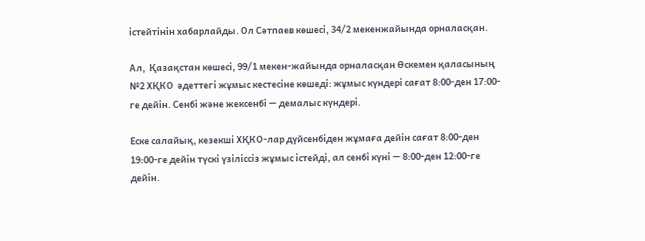істейтінін хабарлайды. Ол Сәтпаев көшесі, 34/2 мекенжайында орналасқан.

Ал,  Қазақстан көшесі, 99/1 мекен-жайында орналасқан Өскемен қаласының №2 ХҚКО  әдеттегі жұмыс кестесіне көшеді: жұмыс күндері сағат 8:00-ден 17:00-ге дейін. Сенбі және жексенбі — демалыс күндері.

Еске салайық, кезекші ХҚКО-лар дүйсенбіден жұмаға дейін сағат 8:00-ден 19:00-ге дейін түскі үзіліссіз жұмыс істейді, ал сенбі күні — 8:00-ден 12:00-ге дейін.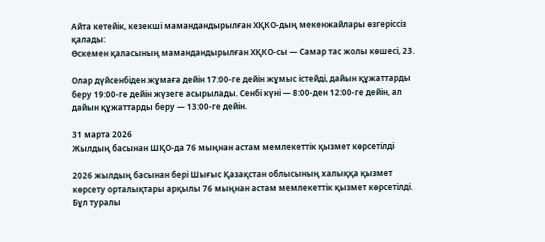Айта кетейік, кезекші мамандандырылған ХҚКО-дың мекенжайлары өзгеріссіз қалады:
Өскемен қаласының мамандандырылған ХҚКО-сы — Самар тас жолы көшесі, 23.

Олар дүйсенбіден жұмаға дейін 17:00-ге дейін жұмыс істейді, дайын құжаттарды беру 19:00-ге дейін жүзеге асырылады. Сенбі күні — 8:00-ден 12:00-ге дейін, ал дайын құжаттарды беру — 13:00-ге дейін.

31 марта 2026
Жылдың басынан ШҚО-да 76 мыңнан астам мемлекеттік қызмет көрсетілді

2026 жылдың басынан бері Шығыс Қазақстан облысының халыққа қызмет көрсету орталықтары арқылы 76 мыңнан астам мемлекеттік қызмет көрсетілді. Бұл туралы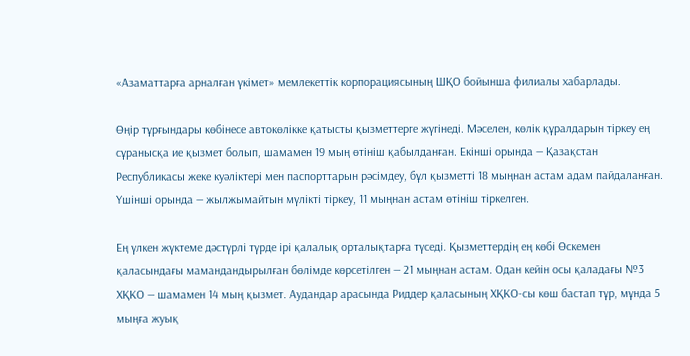«Азаматтарға арналған үкімет» мемлекеттік корпорациясының ШҚО бойынша филиалы хабарлады.

Өңір тұрғындары көбінесе автокөлікке қатысты қызметтерге жүгінеді. Мәселен, көлік құралдарын тіркеу ең сұранысқа ие қызмет болып, шамамен 19 мың өтініш қабылданған. Екінші орында — Қазақстан Республикасы жеке куәліктері мен паспорттарын рәсімдеу, бұл қызметті 18 мыңнан астам адам пайдаланған. Үшінші орында — жылжымайтын мүлікті тіркеу, 11 мыңнан астам өтініш тіркелген.

Ең үлкен жүктеме дәстүрлі түрде ірі қалалық орталықтарға түседі. Қызметтердің ең көбі Өскемен қаласындағы мамандандырылған бөлімде көрсетілген — 21 мыңнан астам. Одан кейін осы қаладағы №3 ХҚКО — шамамен 14 мың қызмет. Аудандар арасында Риддер қаласының ХҚКО-сы көш бастап тұр, мұнда 5 мыңға жуық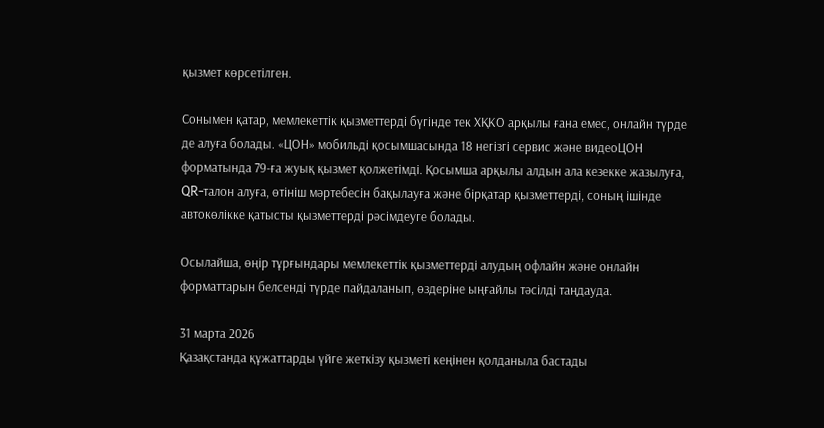қызмет көрсетілген.

Сонымен қатар, мемлекеттік қызметтерді бүгінде тек ХҚКО арқылы ғана емес, онлайн түрде де алуға болады. «ЦОН» мобильді қосымшасында 18 негізгі сервис және видеоЦОН форматында 79-ға жуық қызмет қолжетімді. Қосымша арқылы алдын ала кезекке жазылуға, QR-талон алуға, өтініш мәртебесін бақылауға және бірқатар қызметтерді, соның ішінде автокөлікке қатысты қызметтерді рәсімдеуге болады.

Осылайша, өңір тұрғындары мемлекеттік қызметтерді алудың офлайн және онлайн форматтарын белсенді түрде пайдаланып, өздеріне ыңғайлы тәсілді таңдауда.

31 марта 2026
Қазақстанда құжаттарды үйге жеткізу қызметі кеңінен қолданыла бастады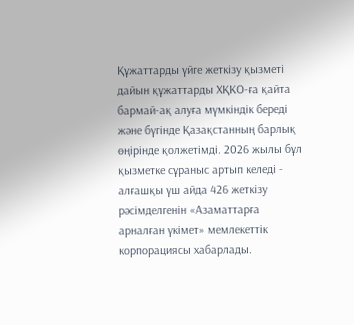Құжаттарды үйге жеткізу қызметі дайын құжаттарды ХҚКО-ға қайта бармай-ақ алуға мүмкіндік береді және бүгінде Қазақстанның барлық өңірінде қолжетімді. 2026 жылы бұл қызметке сұраныс артып келеді - алғашқы үш айда 426 жеткізу рәсімделгенін «Азаматтарға арналған үкімет» мемлекеттік корпорациясы хабарлады.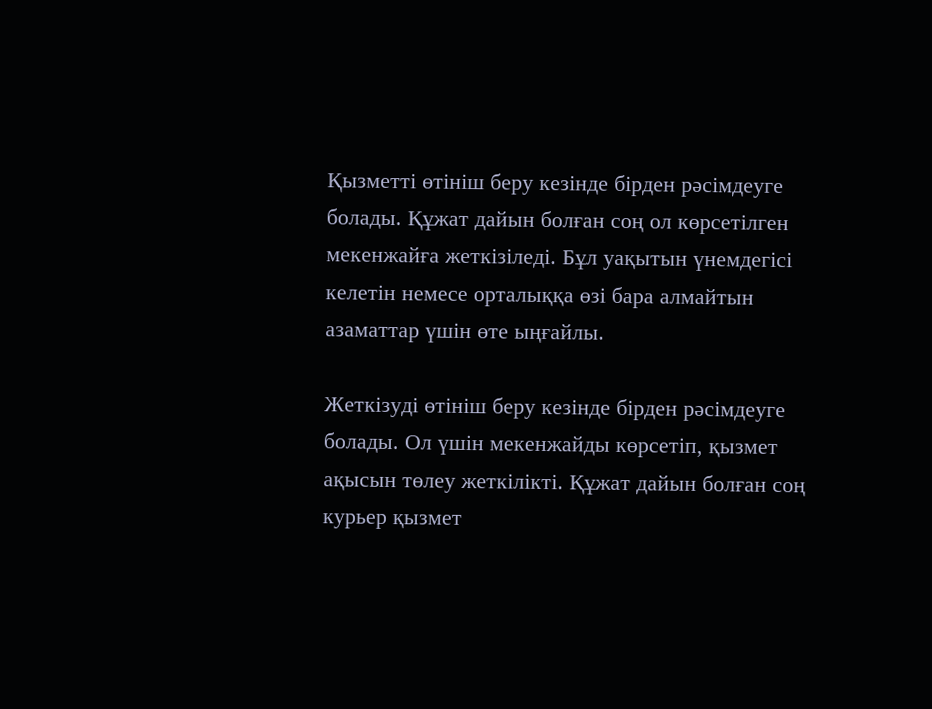Қызметті өтініш беру кезінде бірден рәсімдеуге болады. Құжат дайын болған соң ол көрсетілген мекенжайға жеткізіледі. Бұл уақытын үнемдегісі келетін немесе орталыққа өзі бара алмайтын азаматтар үшін өте ыңғайлы.

Жеткізуді өтініш беру кезінде бірден рәсімдеуге болады. Ол үшін мекенжайды көрсетіп, қызмет ақысын төлеу жеткілікті. Құжат дайын болған соң курьер қызмет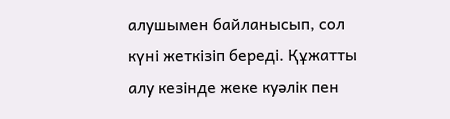алушымен байланысып, сол күні жеткізіп береді. Құжатты алу кезінде жеке куәлік пен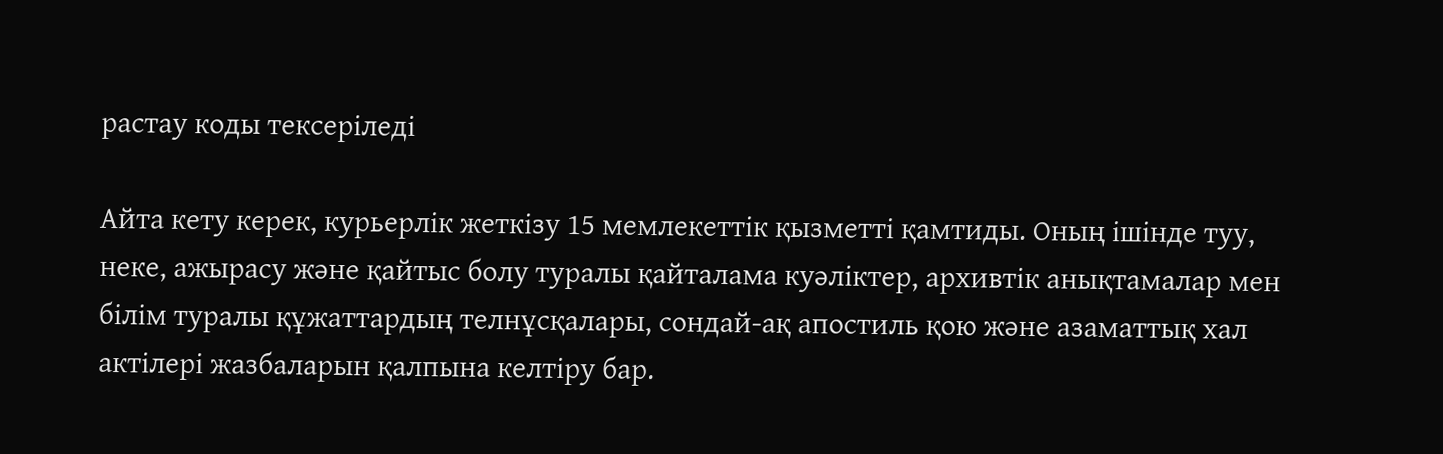растау коды тексеріледі

Айта кету керек, курьерлік жеткізу 15 мемлекеттік қызметті қамтиды. Оның ішінде туу, неке, ажырасу және қайтыс болу туралы қайталама куәліктер, архивтік анықтамалар мен білім туралы құжаттардың телнұсқалары, сондай-ақ апостиль қою және азаматтық хал актілері жазбаларын қалпына келтіру бар.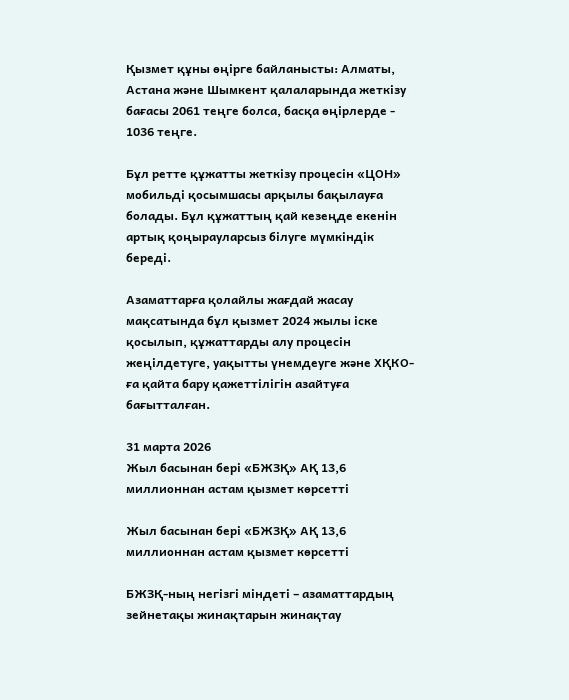Қызмет құны өңірге байланысты: Алматы, Астана және Шымкент қалаларында жеткізу бағасы 2061 теңге болса, басқа өңірлерде - 1036 теңге.

Бұл ретте құжатты жеткізу процесін «ЦОН» мобильді қосымшасы арқылы бақылауға болады. Бұл құжаттың қай кезеңде екенін артық қоңырауларсыз білуге мүмкіндік береді.

Азаматтарға қолайлы жағдай жасау мақсатында бұл қызмет 2024 жылы іске қосылып, құжаттарды алу процесін жеңілдетуге, уақытты үнемдеуге және ХҚКО-ға қайта бару қажеттілігін азайтуға бағытталған.

31 марта 2026
Жыл басынан бері «БЖЗҚ» АҚ 13,6 миллионнан астам қызмет көрсетті

Жыл басынан бері «БЖЗҚ» АҚ 13,6 миллионнан астам қызмет көрсетті

БЖЗҚ-ның негізгі міндеті – азаматтардың зейнетақы жинақтарын жинақтау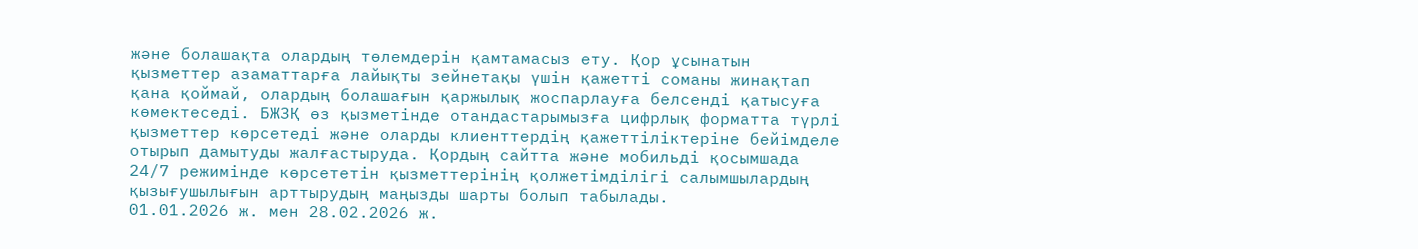және болашақта олардың төлемдерін қамтамасыз ету. Қор ұсынатын қызметтер азаматтарға лайықты зейнетақы үшін қажетті соманы жинақтап қана қоймай, олардың болашағын қаржылық жоспарлауға белсенді қатысуға көмектеседі. БЖЗҚ өз қызметінде отандастарымызға цифрлық форматта түрлі қызметтер көрсетеді және оларды клиенттердің қажеттіліктеріне бейімделе отырып дамытуды жалғастыруда. Қордың сайтта және мобильді қосымшада 24/7 режимінде көрсететін қызметтерінің қолжетімділігі салымшылардың қызығушылығын арттырудың маңызды шарты болып табылады.
01.01.2026 ж. мен 28.02.2026 ж.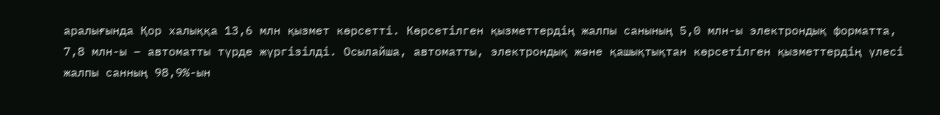аралығында Қор халыққа 13,6 млн қызмет көрсетті. Көрсетілген қызметтердің жалпы санының 5,0 млн-ы электрондық форматта, 7,8 млн-ы – автоматты түрде жүргізілді. Осылайша, автоматты, электрондық және қашықтықтан көрсетілген қызметтердің үлесі жалпы санның 98,9%-ын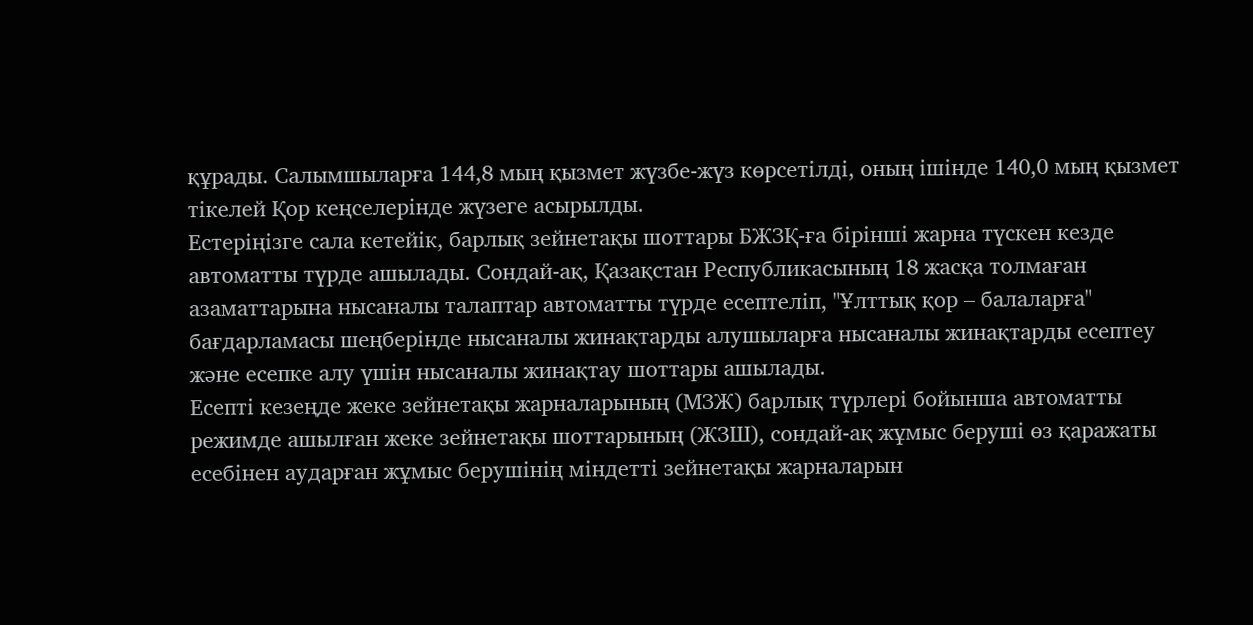құрады. Салымшыларға 144,8 мың қызмет жүзбе-жүз көрсетілді, оның ішінде 140,0 мың қызмет тікелей Қор кеңселерінде жүзеге асырылды.
Естеріңізге сала кетейік, барлық зейнетақы шоттары БЖЗҚ-ға бірінші жарна түскен кезде автоматты түрде ашылады. Сондай-ақ, Қазақстан Республикасының 18 жасқа толмаған азаматтарына нысаналы талаптар автоматты түрде есептеліп, "Ұлттық қор – балаларға" бағдарламасы шеңберінде нысаналы жинақтарды алушыларға нысаналы жинақтарды есептеу және есепке алу үшін нысаналы жинақтау шоттары ашылады.
Есепті кезеңде жеке зейнетақы жарналарының (МЗЖ) барлық түрлері бойынша автоматты режимде ашылған жеке зейнетақы шоттарының (ЖЗШ), сондай-ақ жұмыс беруші өз қаражаты есебінен аударған жұмыс берушінің міндетті зейнетақы жарналарын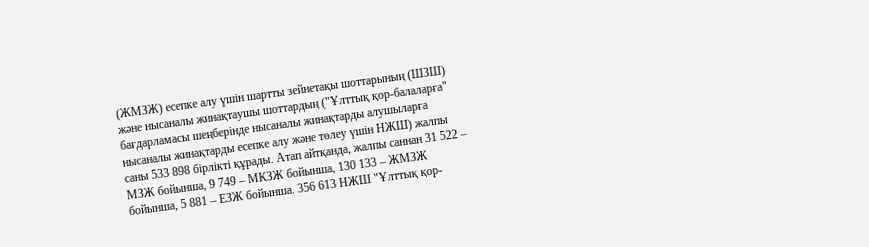(ЖМЗЖ) есепке алу үшін шартты зейнетақы шоттарының (ШЗШ) және нысаналы жинақтаушы шоттардың ("Ұлттық қор-балаларға" бағдарламасы шеңберінде нысаналы жинақтарды алушыларға нысаналы жинақтарды есепке алу және төлеу үшін НЖШ) жалпы саны 533 898 бірлікті құрады. Атап айтқанда, жалпы саннан 31 522 – МЗЖ бойынша, 9 749 – МКЗЖ бойынша, 130 133 – ЖМЗЖ бойынша, 5 881 – ЕЗЖ бойынша. 356 613 НЖШ "Ұлттық қор-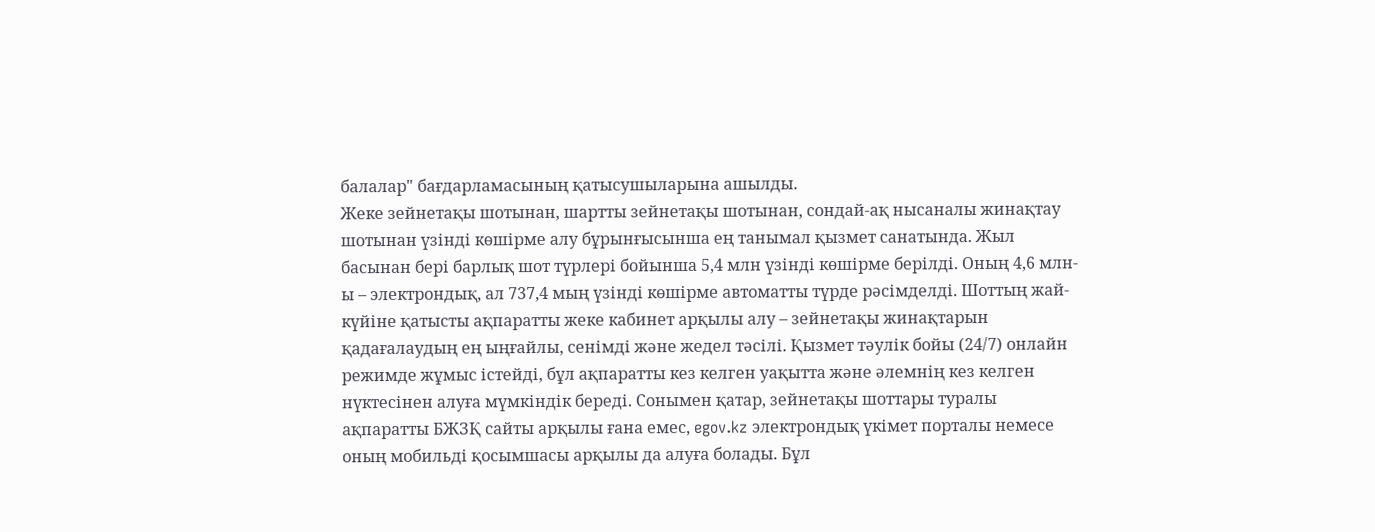балалар" бағдарламасының қатысушыларына ашылды.
Жеке зейнетақы шотынан, шартты зейнетақы шотынан, сондай-ақ нысаналы жинақтау шотынан үзінді көшірме алу бұрынғысынша ең танымал қызмет санатында. Жыл басынан бері барлық шот түрлері бойынша 5,4 млн үзінді көшірме берілді. Оның 4,6 млн-ы – электрондық, ал 737,4 мың үзінді көшірме автоматты түрде рәсімделді. Шоттың жай-күйіне қатысты ақпаратты жеке кабинет арқылы алу – зейнетақы жинақтарын қадағалаудың ең ыңғайлы, сенімді және жедел тәсілі. Қызмет тәулік бойы (24/7) онлайн режимде жұмыс істейді, бұл ақпаратты кез келген уақытта және әлемнің кез келген нүктесінен алуға мүмкіндік береді. Сонымен қатар, зейнетақы шоттары туралы ақпаратты БЖЗҚ сайты арқылы ғана емес, egov.kz электрондық үкімет порталы немесе оның мобильді қосымшасы арқылы да алуға болады. Бұл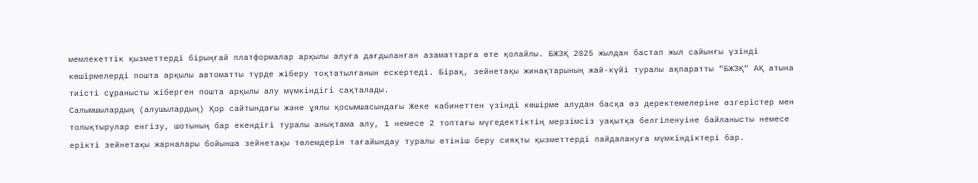мемлекеттік қызметтерді бірыңғай платформалар арқылы алуға дағдыланған азаматтарға өте қолайлы. БЖЗҚ 2025 жылдан бастап жыл сайынғы үзінді көшірмелерді пошта арқылы автоматты түрде жіберу тоқтатылғанын ескертеді. Бірақ, зейнетақы жинақтарының жай-күйі туралы ақпаратты "БЖЗҚ" АҚ атына тиісті сұранысты жіберген пошта арқылы алу мүмкіндігі сақталады.
Салымшылардың (алушылардың) Қор сайтындағы және ұялы қосымшасындағы Жеке кабинеттен үзінді көшірме алудан басқа өз деректемелеріне өзгерістер мен толықтырулар енгізу, шотының бар екендігі туралы анықтама алу, 1 немесе 2 топтағы мүгедектіктің мерзімсіз уақытқа белгіленуіне байланысты немесе ерікті зейнетақы жарналары бойынша зейнетақы төлемдерін тағайындау туралы өтініш беру сияқты қызметтерді пайдалануға мүмкіндіктері бар.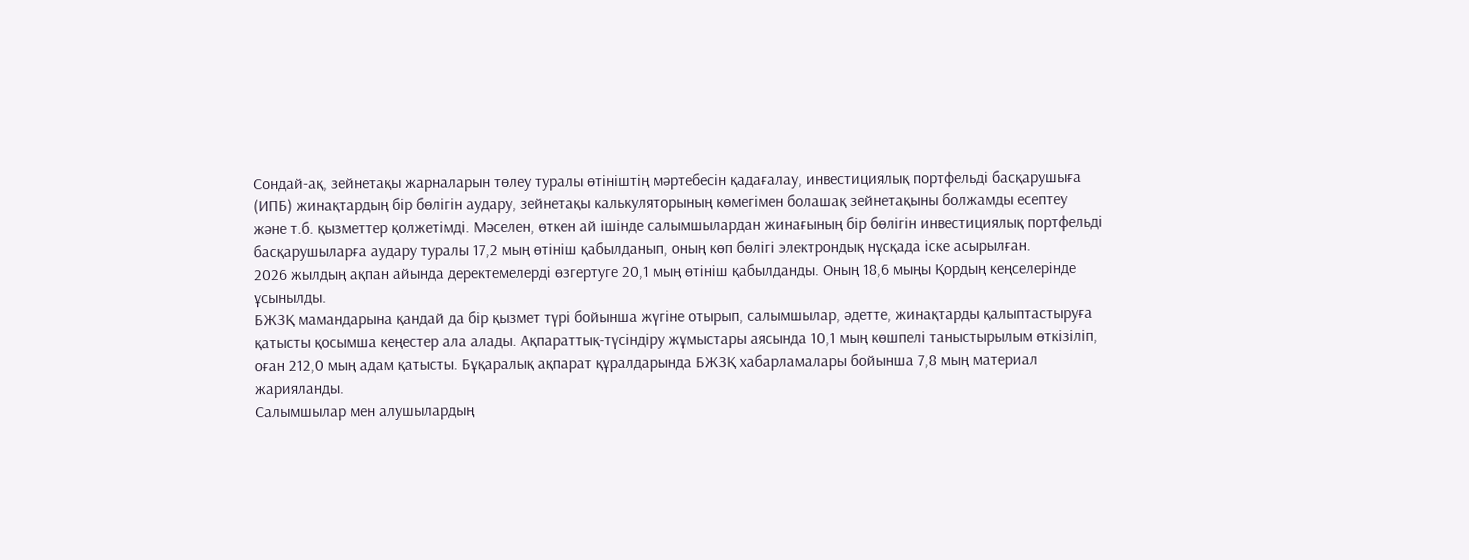Сондай-ақ, зейнетақы жарналарын төлеу туралы өтініштің мәртебесін қадағалау, инвестициялық портфельді басқарушыға (ИПБ) жинақтардың бір бөлігін аудару, зейнетақы калькуляторының көмегімен болашақ зейнетақыны болжамды есептеу және т.б. қызметтер қолжетімді. Мәселен, өткен ай ішінде салымшылардан жинағының бір бөлігін инвестициялық портфельді басқарушыларға аудару туралы 17,2 мың өтініш қабылданып, оның көп бөлігі электрондық нұсқада іске асырылған.
2026 жылдың ақпан айында деректемелерді өзгертуге 20,1 мың өтініш қабылданды. Оның 18,6 мыңы Қордың кеңселерінде ұсынылды.
БЖЗҚ мамандарына қандай да бір қызмет түрі бойынша жүгіне отырып, салымшылар, әдетте, жинақтарды қалыптастыруға қатысты қосымша кеңестер ала алады. Ақпараттық-түсіндіру жұмыстары аясында 10,1 мың көшпелі таныстырылым өткізіліп, оған 212,0 мың адам қатысты. Бұқаралық ақпарат құралдарында БЖЗҚ хабарламалары бойынша 7,8 мың материал жарияланды.
Салымшылар мен алушылардың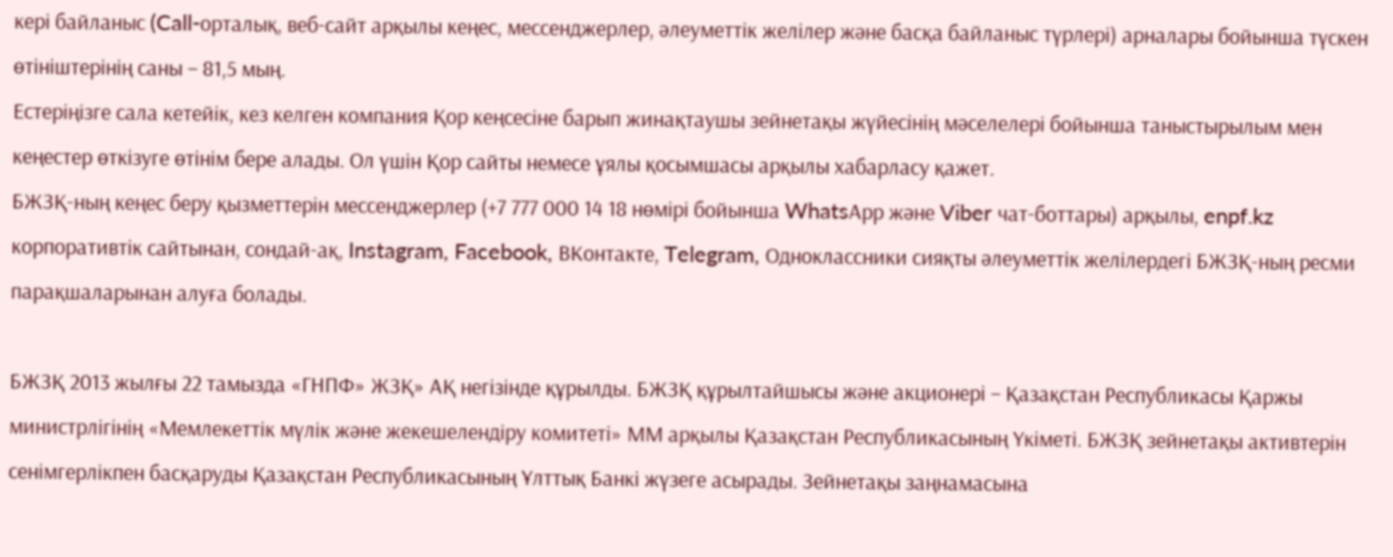кері байланыс (Call-орталық, веб-сайт арқылы кеңес, мессенджерлер, әлеуметтік желілер және басқа байланыс түрлері) арналары бойынша түскен өтініштерінің саны – 81,5 мың.
Естеріңізге сала кетейік, кез келген компания Қор кеңсесіне барып жинақтаушы зейнетақы жүйесінің мәселелері бойынша таныстырылым мен кеңестер өткізуге өтінім бере алады. Ол үшін Қор сайты немесе ұялы қосымшасы арқылы хабарласу қажет.
БЖЗҚ-ның кеңес беру қызметтерін мессенджерлер (+7 777 000 14 18 нөмірі бойынша WhatsАpp және Viber чат-боттары) арқылы, enpf.kz корпоративтік сайтынан, сондай-ақ, Instagram, Facebook, ВКонтакте, Telegram, Одноклассники сияқты әлеуметтік желілердегі БЖЗҚ-ның ресми парақшаларынан алуға болады.

БЖЗҚ 2013 жылғы 22 тамызда «ГНПФ» ЖЗҚ» АҚ негізінде құрылды. БЖЗҚ құрылтайшысы және акционері – Қазақстан Республикасы Қаржы министрлігінің «Мемлекеттік мүлік және жекешелендіру комитеті» ММ арқылы Қазақстан Республикасының Үкіметі. БЖЗҚ зейнетақы активтерін сенімгерлікпен басқаруды Қазақстан Республикасының Ұлттық Банкі жүзеге асырады. Зейнетақы заңнамасына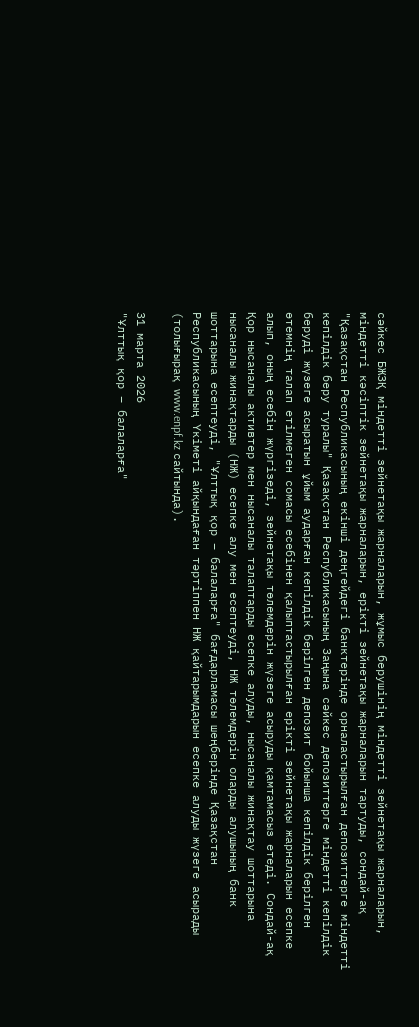сәйкес БЖЗҚ міндетті зейнетақы жарналарын, жұмыс берушінің міндетті зейнетақы жарналарын, міндетті кәсіптік зейнетақы жарналарын, ерікті зейнетақы жарналарын тартуды, сондай-ақ "Қазақстан Республикасының екінші деңгейдегі банктерінде орналастырылған депозиттерге міндетті кепілдік беру туралы" Қазақстан Республикасының Заңына сәйкес депозиттерге міндетті кепілдік беруді жүзеге асыратын ұйым аударған кепілдік берілген депозит бойынша кепілдік берілген өтемнің талап етілмеген сомасы есебінен қалыптастырылған ерікті зейнетақы жарналарын есепке алып, оның есебін жүргізеді, зейнетақы төлемдерін жүзеге асыруды қамтамасыз етеді. Сондай-ақ Қор нысаналы активтер мен нысаналы талаптарды есепке алуды, нысаналы жинақтау шоттарына нысаналы жинақтарды (НЖ) есепке алу мен есептеуді, НЖ төлемдерін оларды алушының банк шоттарына есептеуді, "Ұлттық қор – балаларға" бағдарламасы шеңберінде Қазақстан Республикасының Үкіметі айқындаған тәртіппен НЖ қайтарымдарын есепке алуды жүзеге асырады (толығырақ www.enpf.kz сайтында).

31 марта 2026
"Ұлттық қор – балаларға"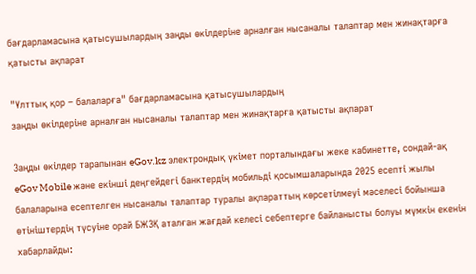бағдарламасына қатысушылардың заңды өкілдеріне арналған нысаналы талаптар мен жинақтарға қатысты ақпарат

"Ұлттық қор – балаларға" бағдарламасына қатысушылардың
заңды өкілдеріне арналған нысаналы талаптар мен жинақтарға қатысты ақпарат

Заңды өкілдер тарапынан eGov.kz электрондық үкімет порталындағы жеке кабинетте, сондай-ақ eGov Mobile және екінші деңгейдегі банктердің мобильді қосымшаларында 2025 есепті жылы балаларына есептелген нысаналы талаптар туралы ақпараттың көрсетілмеуі мәселесі бойынша өтініштердің түсуіне орай БЖЗҚ аталған жағдай келесі себептерге байланысты болуы мүмкін екенін хабарлайды: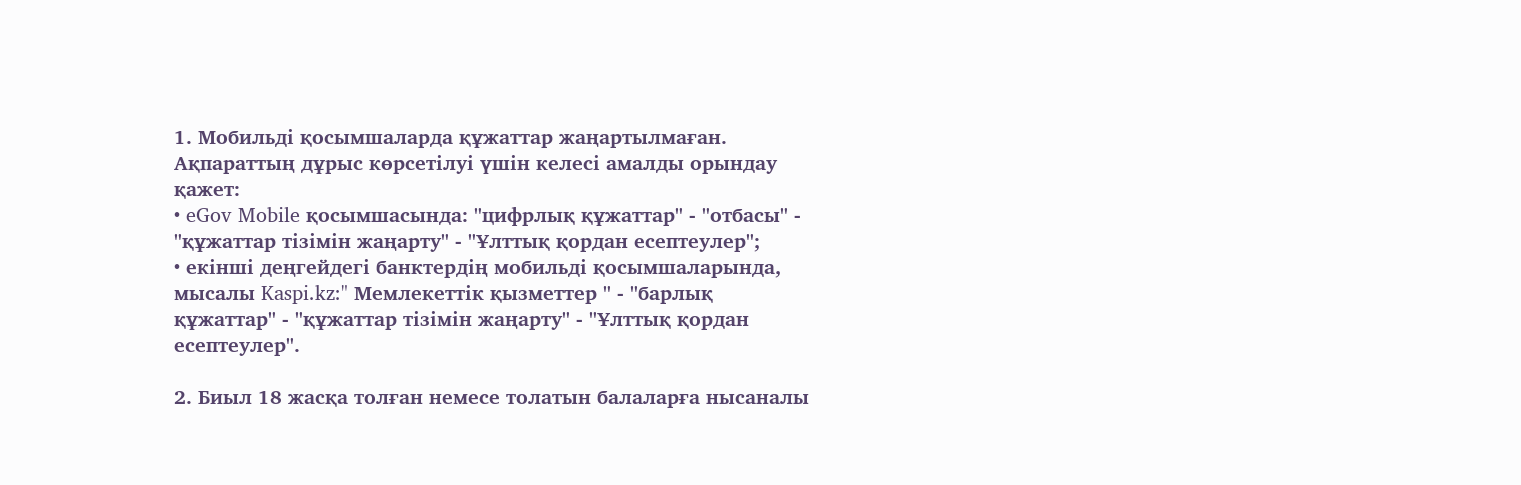1. Мобильді қосымшаларда құжаттар жаңартылмаған. Ақпараттың дұрыс көрсетілуі үшін келесі амалды орындау қажет:
• eGov Mobile қосымшасында: "цифрлық құжаттар" - "отбасы" - "құжаттар тізімін жаңарту" - "Ұлттық қордан есептеулер";
• екінші деңгейдегі банктердің мобильді қосымшаларында, мысалы Kaspi.kz:" Мемлекеттік қызметтер " - "барлық құжаттар" - "құжаттар тізімін жаңарту" - "Ұлттық қордан есептеулер".

2. Биыл 18 жасқа толған немесе толатын балаларға нысаналы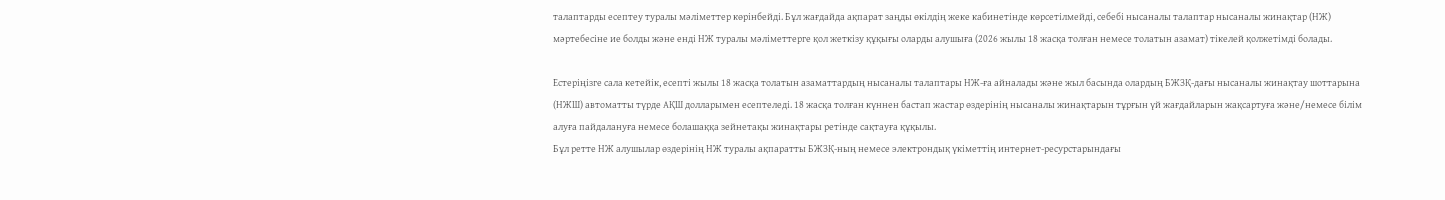талаптарды есептеу туралы мәліметтер көрінбейді. Бұл жағдайда ақпарат заңды өкілдің жеке кабинетінде көрсетілмейді, себебі нысаналы талаптар нысаналы жинақтар (НЖ) мәртебесіне ие болды және енді НЖ туралы мәліметтерге қол жеткізу құқығы оларды алушыға (2026 жылы 18 жасқа толған немесе толатын азамат) тікелей қолжетімді болады.

Естеріңізге сала кетейік, есепті жылы 18 жасқа толатын азаматтардың нысаналы талаптары НЖ-ға айналады және жыл басында олардың БЖЗҚ-дағы нысаналы жинақтау шоттарына (НЖШ) автоматты түрде АҚШ долларымен есептеледі. 18 жасқа толған күннен бастап жастар өздерінің нысаналы жинақтарын тұрғын үй жағдайларын жақсартуға және/немесе білім алуға пайдалануға немесе болашаққа зейнетақы жинақтары ретінде сақтауға құқылы.
Бұл ретте НЖ алушылар өздерінің НЖ туралы ақпаратты БЖЗҚ-ның немесе электрондық үкіметтің интернет-ресурстарындағы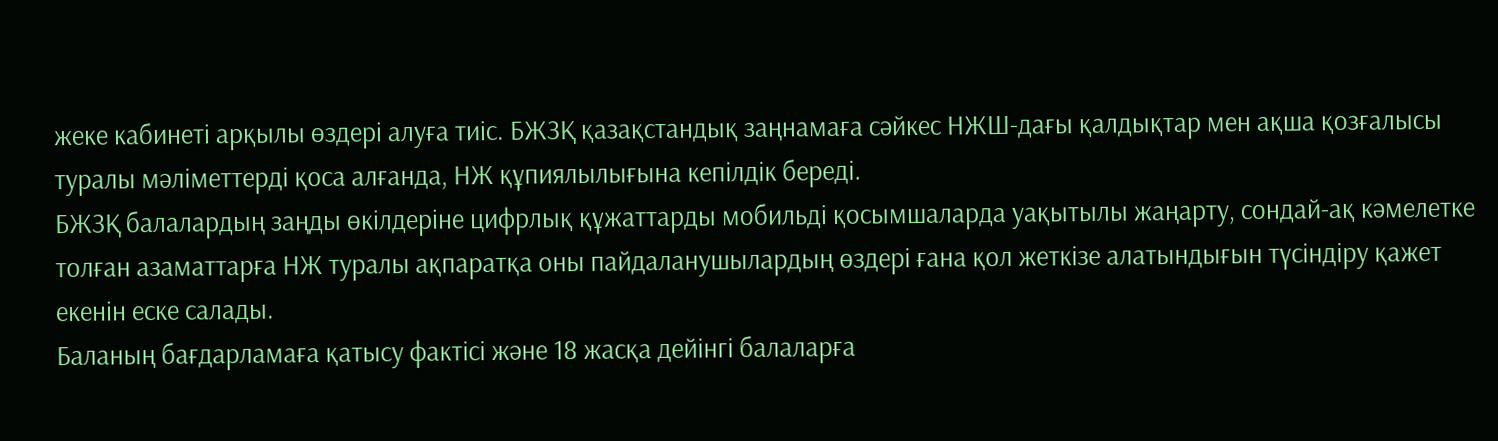жеке кабинеті арқылы өздері алуға тиіс. БЖЗҚ қазақстандық заңнамаға сәйкес НЖШ-дағы қалдықтар мен ақша қозғалысы туралы мәліметтерді қоса алғанда, НЖ құпиялылығына кепілдік береді.
БЖЗҚ балалардың заңды өкілдеріне цифрлық құжаттарды мобильді қосымшаларда уақытылы жаңарту, сондай-ақ кәмелетке толған азаматтарға НЖ туралы ақпаратқа оны пайдаланушылардың өздері ғана қол жеткізе алатындығын түсіндіру қажет екенін еске салады.
Баланың бағдарламаға қатысу фактісі және 18 жасқа дейінгі балаларға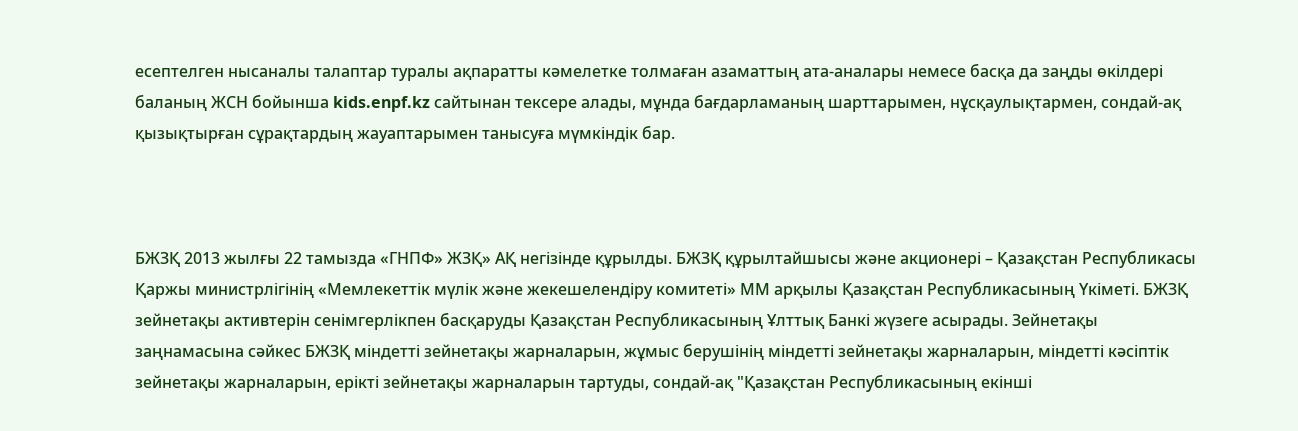есептелген нысаналы талаптар туралы ақпаратты кәмелетке толмаған азаматтың ата-аналары немесе басқа да заңды өкілдері баланың ЖСН бойынша kids.enpf.kz сайтынан тексере алады, мұнда бағдарламаның шарттарымен, нұсқаулықтармен, сондай-ақ қызықтырған сұрақтардың жауаптарымен танысуға мүмкіндік бар.



БЖЗҚ 2013 жылғы 22 тамызда «ГНПФ» ЖЗҚ» АҚ негізінде құрылды. БЖЗҚ құрылтайшысы және акционері – Қазақстан Республикасы Қаржы министрлігінің «Мемлекеттік мүлік және жекешелендіру комитеті» ММ арқылы Қазақстан Республикасының Үкіметі. БЖЗҚ зейнетақы активтерін сенімгерлікпен басқаруды Қазақстан Республикасының Ұлттық Банкі жүзеге асырады. Зейнетақы заңнамасына сәйкес БЖЗҚ міндетті зейнетақы жарналарын, жұмыс берушінің міндетті зейнетақы жарналарын, міндетті кәсіптік зейнетақы жарналарын, ерікті зейнетақы жарналарын тартуды, сондай-ақ "Қазақстан Республикасының екінші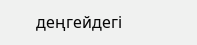деңгейдегі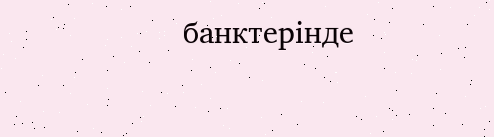банктерінде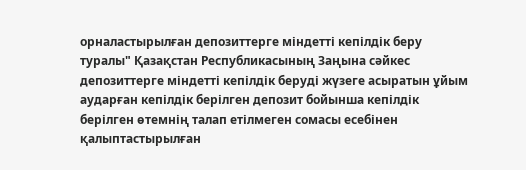орналастырылған депозиттерге міндетті кепілдік беру туралы" Қазақстан Республикасының Заңына сәйкес депозиттерге міндетті кепілдік беруді жүзеге асыратын ұйым аударған кепілдік берілген депозит бойынша кепілдік берілген өтемнің талап етілмеген сомасы есебінен қалыптастырылған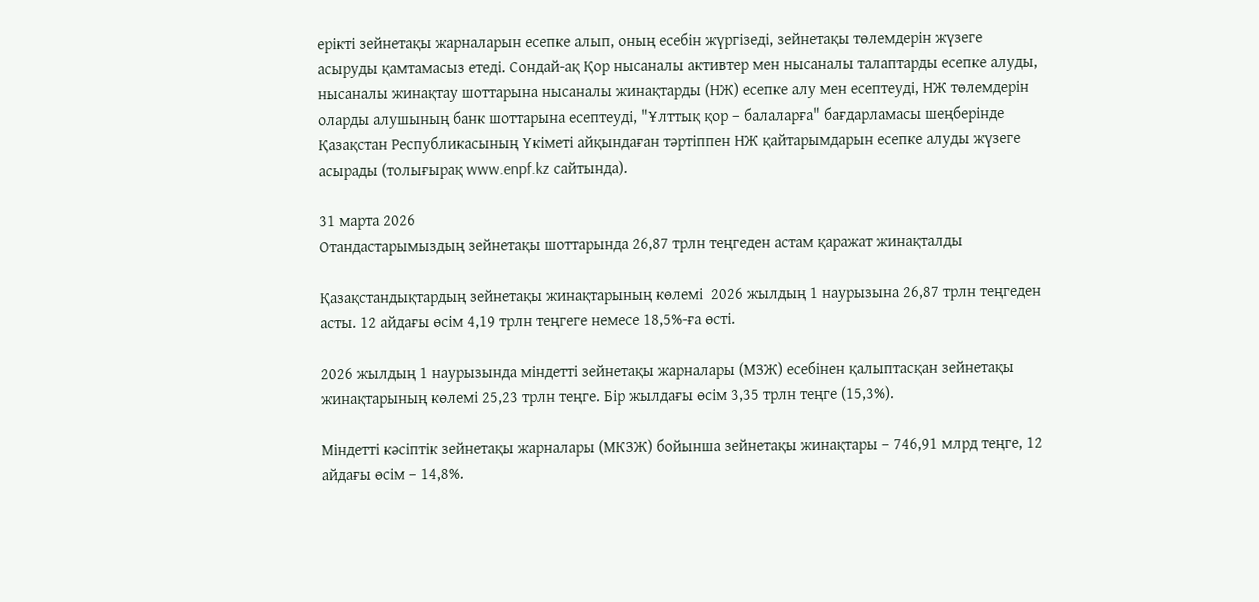ерікті зейнетақы жарналарын есепке алып, оның есебін жүргізеді, зейнетақы төлемдерін жүзеге асыруды қамтамасыз етеді. Сондай-ақ Қор нысаналы активтер мен нысаналы талаптарды есепке алуды, нысаналы жинақтау шоттарына нысаналы жинақтарды (НЖ) есепке алу мен есептеуді, НЖ төлемдерін оларды алушының банк шоттарына есептеуді, "Ұлттық қор – балаларға" бағдарламасы шеңберінде Қазақстан Республикасының Үкіметі айқындаған тәртіппен НЖ қайтарымдарын есепке алуды жүзеге асырады (толығырақ www.enpf.kz сайтында).

31 марта 2026
Отандастарымыздың зейнетақы шоттарында 26,87 трлн теңгеден астам қаражат жинақталды

Қазақстандықтардың зейнетақы жинақтарының көлемі  2026 жылдың 1 наурызына 26,87 трлн теңгеден асты. 12 айдағы өсім 4,19 трлн теңгеге немесе 18,5%-ға өсті.

2026 жылдың 1 наурызында міндетті зейнетақы жарналары (МЗЖ) есебінен қалыптасқан зейнетақы жинақтарының көлемі 25,23 трлн теңге. Бір жылдағы өсім 3,35 трлн теңге (15,3%).

Міндетті кәсіптік зейнетақы жарналары (МКЗЖ) бойынша зейнетақы жинақтары – 746,91 млрд теңге, 12 айдағы өсім – 14,8%.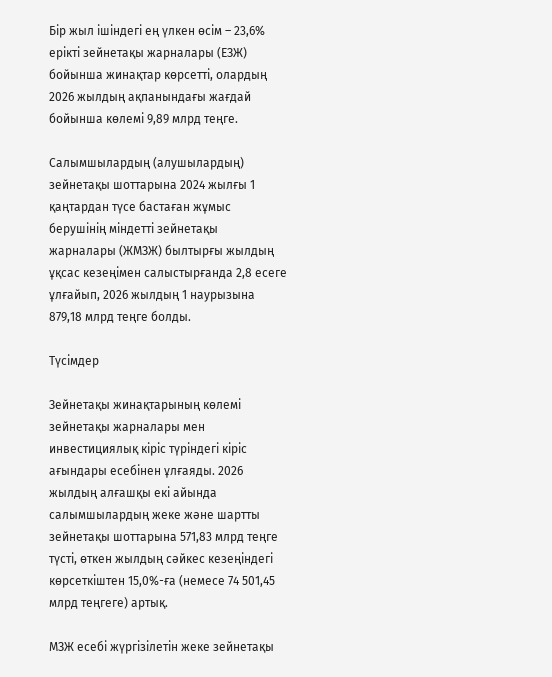Бір жыл ішіндегі ең үлкен өсім – 23,6% ерікті зейнетақы жарналары (ЕЗЖ) бойынша жинақтар көрсетті, олардың 2026 жылдың ақпанындағы жағдай бойынша көлемі 9,89 млрд теңге.

Салымшылардың (алушылардың) зейнетақы шоттарына 2024 жылғы 1 қаңтардан түсе бастаған жұмыс берушінің міндетті зейнетақы жарналары (ЖМЗЖ) былтырғы жылдың ұқсас кезеңімен салыстырғанда 2,8 есеге ұлғайып, 2026 жылдың 1 наурызына 879,18 млрд теңге болды.

Түсімдер

Зейнетақы жинақтарының көлемі зейнетақы жарналары мен инвестициялық кіріс түріндегі кіріс ағындары есебінен ұлғаяды. 2026 жылдың алғашқы екі айында салымшылардың жеке және шартты зейнетақы шоттарына 571,83 млрд теңге түсті, өткен жылдың сәйкес кезеңіндегі көрсеткіштен 15,0%-ға (немесе 74 501,45 млрд теңгеге) артық.

МЗЖ есебі жүргізілетін жеке зейнетақы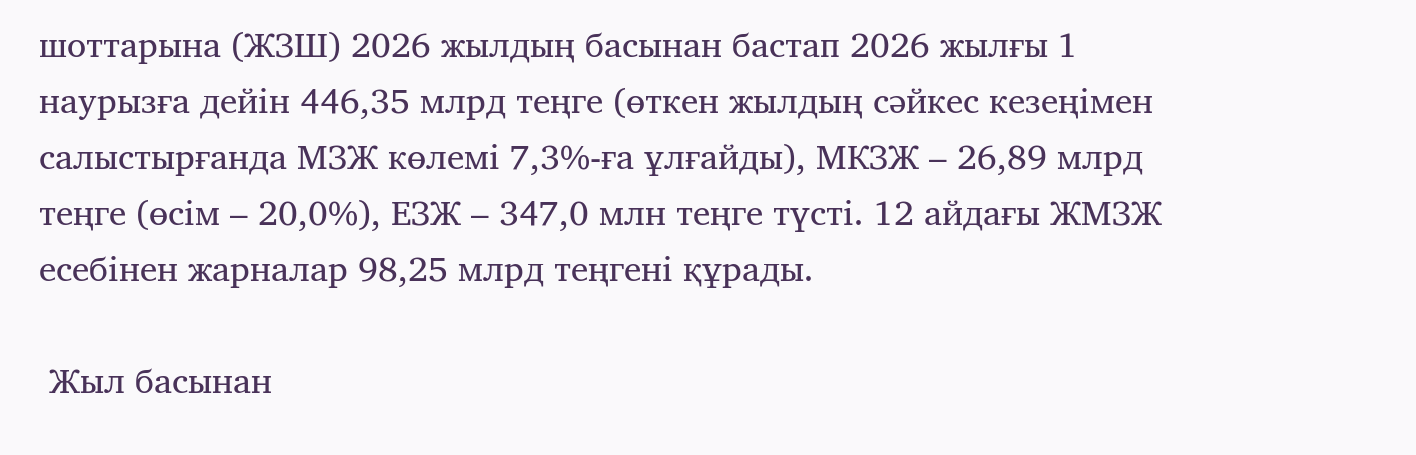шоттарына (ЖЗШ) 2026 жылдың басынан бастап 2026 жылғы 1 наурызға дейін 446,35 млрд теңге (өткен жылдың сәйкес кезеңімен салыстырғанда МЗЖ көлемі 7,3%-ға ұлғайды), МКЗЖ – 26,89 млрд теңге (өсім – 20,0%), ЕЗЖ – 347,0 млн теңге түсті. 12 айдағы ЖМЗЖ есебінен жарналар 98,25 млрд теңгені құрады.

 Жыл басынан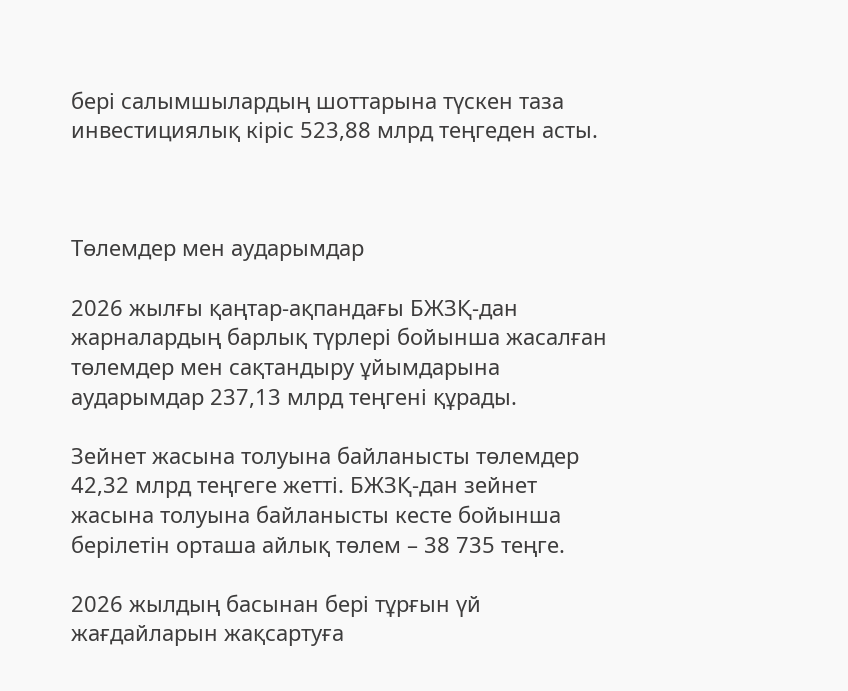бері салымшылардың шоттарына түскен таза инвестициялық кіріс 523,88 млрд теңгеден асты.



Төлемдер мен аударымдар

2026 жылғы қаңтар-ақпандағы БЖЗҚ-дан жарналардың барлық түрлері бойынша жасалған төлемдер мен сақтандыру ұйымдарына аударымдар 237,13 млрд теңгені құрады.

Зейнет жасына толуына байланысты төлемдер 42,32 млрд теңгеге жетті. БЖЗҚ-дан зейнет жасына толуына байланысты кесте бойынша берілетін орташа айлық төлем – 38 735 теңге.

2026 жылдың басынан бері тұрғын үй жағдайларын жақсартуға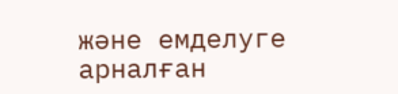және емделуге арналған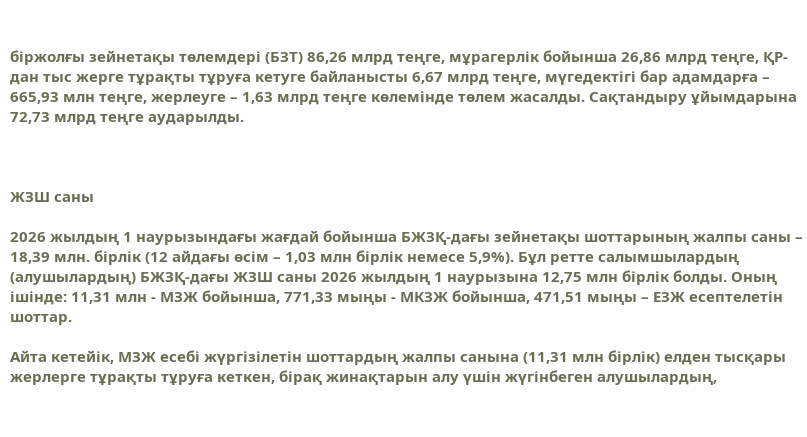біржолғы зейнетақы төлемдері (БЗТ) 86,26 млрд теңге, мұрагерлік бойынша 26,86 млрд теңге, ҚР-дан тыс жерге тұрақты тұруға кетуге байланысты 6,67 млрд теңге, мүгедектігі бар адамдарға – 665,93 млн теңге, жерлеуге – 1,63 млрд теңге көлемінде төлем жасалды. Сақтандыру ұйымдарына 72,73 млрд теңге аударылды.



ЖЗШ саны

2026 жылдың 1 наурызындағы жағдай бойынша БЖЗҚ-дағы зейнетақы шоттарының жалпы саны – 18,39 млн. бірлік (12 айдағы өсім – 1,03 млн бірлік немесе 5,9%). Бұл ретте салымшылардың (алушылардың) БЖЗҚ-дағы ЖЗШ саны 2026 жылдың 1 наурызына 12,75 млн бірлік болды. Оның ішінде: 11,31 млн - МЗЖ бойынша, 771,33 мыңы - МКЗЖ бойынша, 471,51 мыңы – ЕЗЖ есептелетін шоттар.

Айта кетейік, МЗЖ есебі жүргізілетін шоттардың жалпы санына (11,31 млн бірлік) елден тысқары жерлерге тұрақты тұруға кеткен, бірақ жинақтарын алу үшін жүгінбеген алушылардың,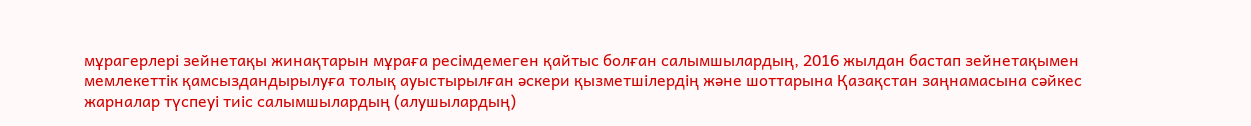мұрагерлері зейнетақы жинақтарын мұраға ресімдемеген қайтыс болған салымшылардың, 2016 жылдан бастап зейнетақымен мемлекеттік қамсыздандырылуға толық ауыстырылған әскери қызметшілердің және шоттарына Қазақстан заңнамасына сәйкес жарналар түспеуі тиіс салымшылардың (алушылардың)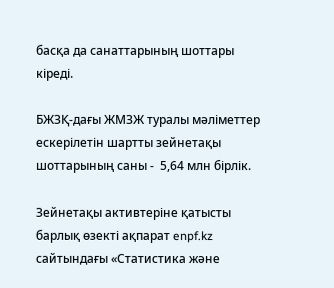басқа да санаттарының шоттары кіреді.

БЖЗҚ-дағы ЖМЗЖ туралы мәліметтер ескерілетін шартты зейнетақы шоттарының саны -  5,64 млн бірлік.

Зейнетақы активтеріне қатысты барлық өзекті ақпарат enpf.kz сайтындағы «Статистика және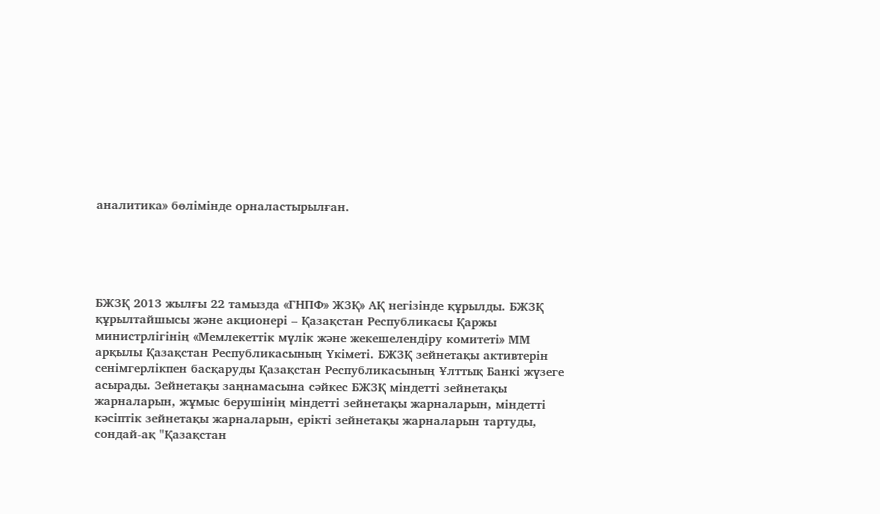аналитика» бөлімінде орналастырылған.





БЖЗҚ 2013 жылғы 22 тамызда «ГНПФ» ЖЗҚ» АҚ негізінде құрылды. БЖЗҚ құрылтайшысы және акционері – Қазақстан Республикасы Қаржы министрлігінің «Мемлекеттік мүлік және жекешелендіру комитеті» ММ арқылы Қазақстан Республикасының Үкіметі. БЖЗҚ зейнетақы активтерін сенімгерлікпен басқаруды Қазақстан Республикасының Ұлттық Банкі жүзеге асырады. Зейнетақы заңнамасына сәйкес БЖЗҚ міндетті зейнетақы жарналарын, жұмыс берушінің міндетті зейнетақы жарналарын, міндетті кәсіптік зейнетақы жарналарын, ерікті зейнетақы жарналарын тартуды, сондай-ақ "Қазақстан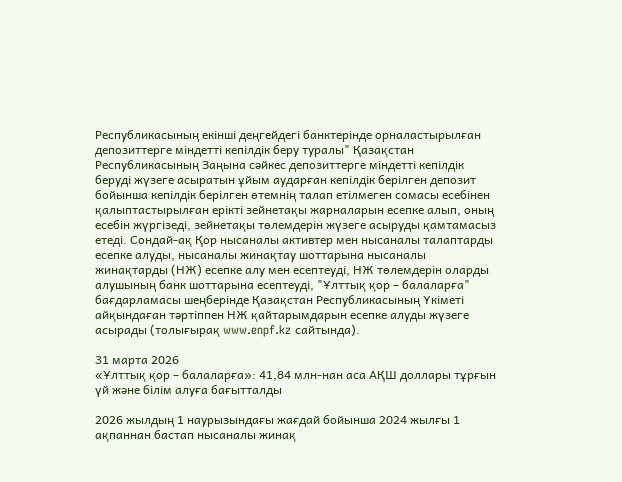Республикасының екінші деңгейдегі банктерінде орналастырылған депозиттерге міндетті кепілдік беру туралы" Қазақстан Республикасының Заңына сәйкес депозиттерге міндетті кепілдік беруді жүзеге асыратын ұйым аударған кепілдік берілген депозит бойынша кепілдік берілген өтемнің талап етілмеген сомасы есебінен қалыптастырылған ерікті зейнетақы жарналарын есепке алып, оның есебін жүргізеді, зейнетақы төлемдерін жүзеге асыруды қамтамасыз етеді. Сондай-ақ Қор нысаналы активтер мен нысаналы талаптарды есепке алуды, нысаналы жинақтау шоттарына нысаналы жинақтарды (НЖ) есепке алу мен есептеуді, НЖ төлемдерін оларды алушының банк шоттарына есептеуді, "Ұлттық қор – балаларға" бағдарламасы шеңберінде Қазақстан Республикасының Үкіметі айқындаған тәртіппен НЖ қайтарымдарын есепке алуды жүзеге асырады (толығырақ www.enpf.kz сайтында).

31 марта 2026
«Ұлттық қор – балаларға»: 41,84 млн-нан аса АҚШ доллары тұрғын үй және білім алуға бағытталды

2026 жылдың 1 наурызындағы жағдай бойынша 2024 жылғы 1 ақпаннан бастап нысаналы жинақ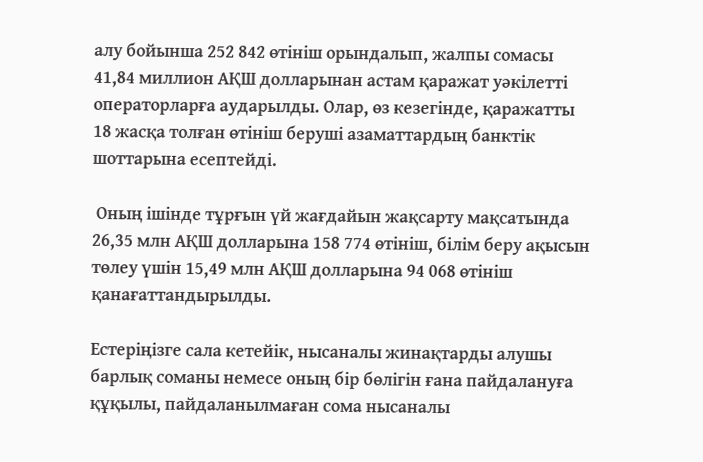алу бойынша 252 842 өтініш орындалып, жалпы сомасы 41,84 миллион АҚШ долларынан астам қаражат уәкілетті операторларға аударылды. Олар, өз кезегінде, қаражатты 18 жасқа толған өтініш беруші азаматтардың банктік шоттарына есептейді.

 Оның ішінде тұрғын үй жағдайын жақсарту мақсатында 26,35 млн АҚШ долларына 158 774 өтініш, білім беру ақысын төлеу үшін 15,49 млн АҚШ долларына 94 068 өтініш қанағаттандырылды.

Естеріңізге сала кетейік, нысаналы жинақтарды алушы барлық соманы немесе оның бір бөлігін ғана пайдалануға құқылы, пайдаланылмаған сома нысаналы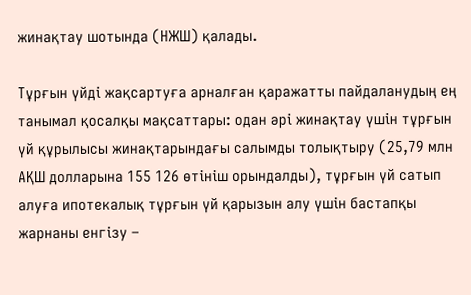жинақтау шотында (НЖШ) қалады.

Тұрғын үйді жақсартуға арналған қаражатты пайдаланудың ең танымал қосалқы мақсаттары: одан әрі жинақтау үшін тұрғын үй құрылысы жинақтарындағы салымды толықтыру (25,79 млн АҚШ долларына 155 126 өтініш орындалды), тұрғын үй сатып алуға ипотекалық тұрғын үй қарызын алу үшін бастапқы жарнаны енгізу –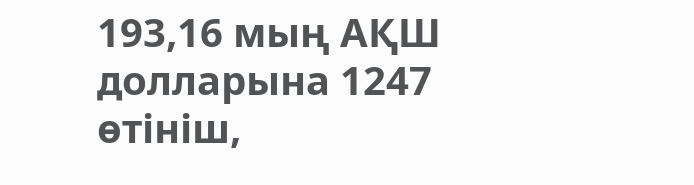193,16 мың АҚШ долларына 1247 өтініш,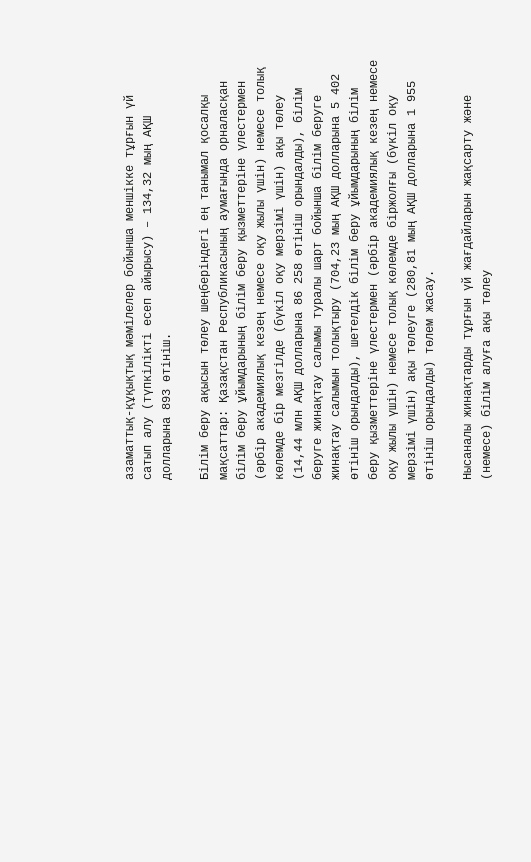азаматтық-құқықтық мәмілелер бойынша меншікке тұрғын үй сатып алу (түпкілікті есеп айырысу) – 134,32 мың АҚШ долларына 893 өтініш.

Білім беру ақысын төлеу шеңберіндегі ең танымал қосалқы мақсаттар: Қазақстан Республикасының аумағында орналасқан білім беру ұйымдарының білім беру қызметтеріне үлестермен (әрбір академиялық кезең немесе оқу жылы үшін) немесе толық көлемде бір мезгілде (бүкіл оқу мерзімі үшін) ақы төлеу (14,44 млн АҚШ долларына 86 258 өтініш орындалды), білім беруге жинақтау салымы туралы шарт бойынша білім беруге жинақтау салымын толықтыру (704,23 мың АҚШ долларына 5 402 өтініш орындалды), шетелдік білім беру ұйымдарының білім беру қызметтеріне үлестермен (әрбір академиялық кезең немесе оқу жылы үшін) немесе толық көлемде біржолғы (бүкіл оқу мерзімі үшін) ақы төлеуге (280,81 мың АҚШ долларына 1 955 өтініш орындалды) төлем жасау.

Нысаналы жинақтарды тұрғын үй жағдайларын жақсарту және (немесе) білім алуға ақы төлеу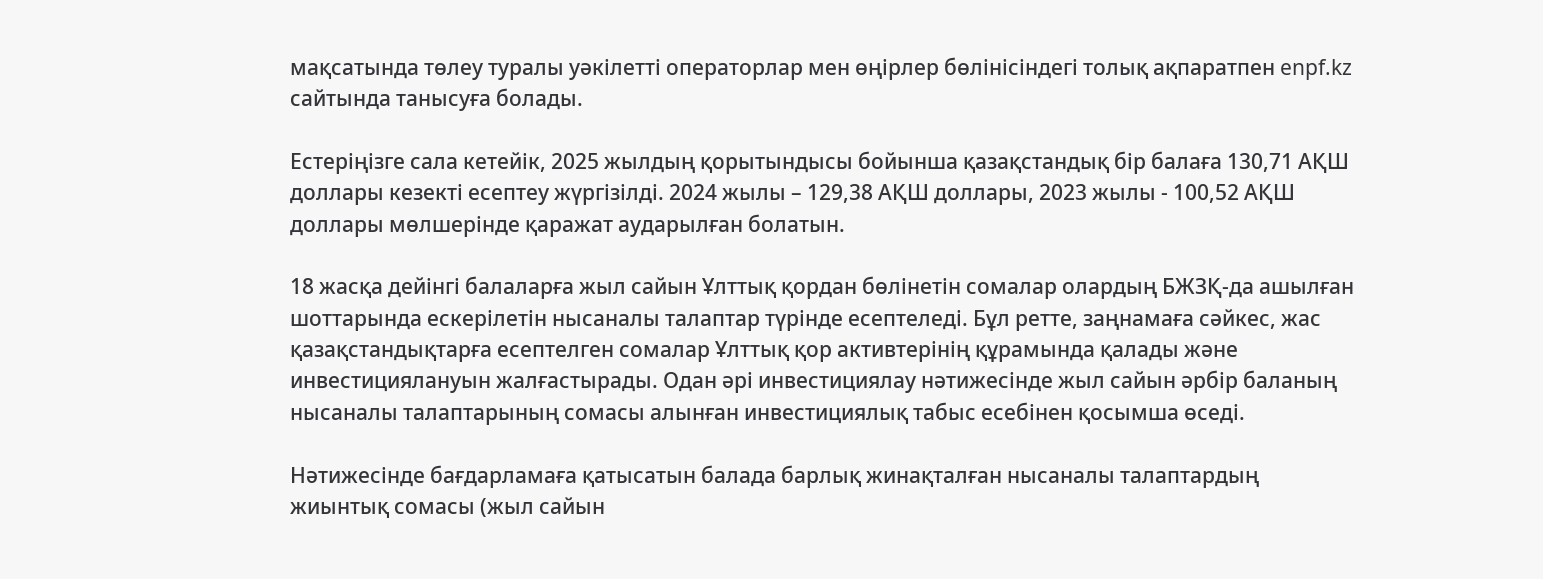мақсатында төлеу туралы уәкілетті операторлар мен өңірлер бөлінісіндегі толық ақпаратпен enpf.kz сайтында танысуға болады.

Естеріңізге сала кетейік, 2025 жылдың қорытындысы бойынша қазақстандық бір балаға 130,71 АҚШ доллары кезекті есептеу жүргізілді. 2024 жылы – 129,38 АҚШ доллары, 2023 жылы - 100,52 АҚШ доллары мөлшерінде қаражат аударылған болатын.

18 жасқа дейінгі балаларға жыл сайын Ұлттық қордан бөлінетін сомалар олардың БЖЗҚ-да ашылған шоттарында ескерілетін нысаналы талаптар түрінде есептеледі. Бұл ретте, заңнамаға сәйкес, жас қазақстандықтарға есептелген сомалар Ұлттық қор активтерінің құрамында қалады және инвестициялануын жалғастырады. Одан әрі инвестициялау нәтижесінде жыл сайын әрбір баланың нысаналы талаптарының сомасы алынған инвестициялық табыс есебінен қосымша өседі.

Нәтижесінде бағдарламаға қатысатын балада барлық жинақталған нысаналы талаптардың жиынтық сомасы (жыл сайын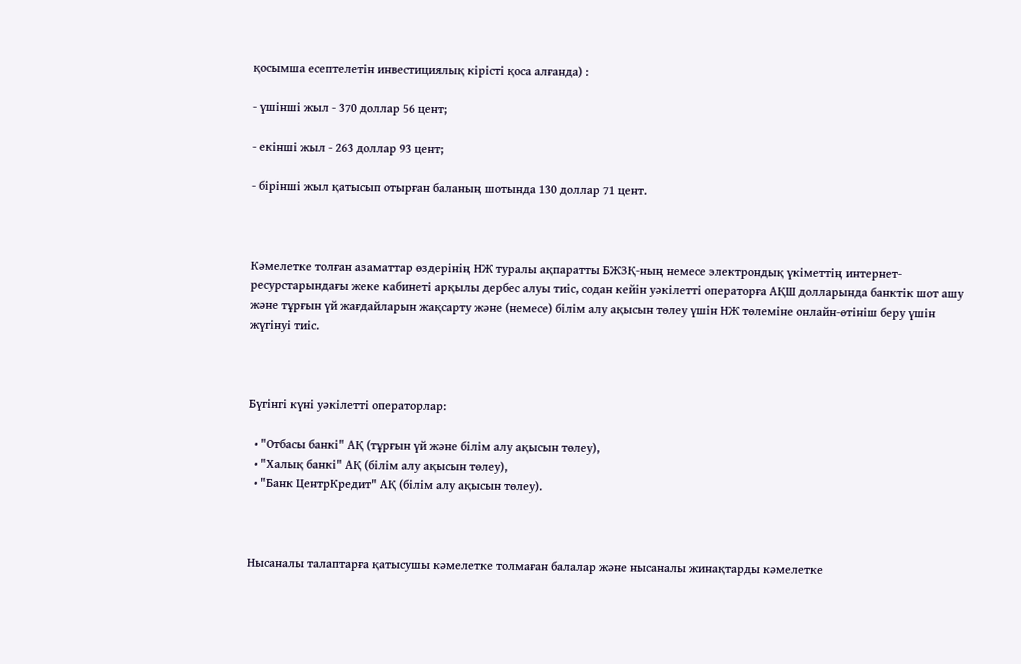қосымша есептелетін инвестициялық кірісті қоса алғанда) :

- үшінші жыл - 370 доллар 56 цент;

- екінші жыл - 263 доллар 93 цент;

- бірінші жыл қатысып отырған баланың шотында 130 доллар 71 цент.



Кәмелетке толған азаматтар өздерінің НЖ туралы ақпаратты БЖЗҚ-ның немесе электрондық үкіметтің интернет-ресурстарындағы жеке кабинеті арқылы дербес алуы тиіс, содан кейін уәкілетті операторға АҚШ долларында банктік шот ашу және тұрғын үй жағдайларын жақсарту және (немесе) білім алу ақысын төлеу үшін НЖ төлеміне онлайн-өтініш беру үшін жүгінуі тиіс.



Бүгінгі күні уәкілетті операторлар:

  • "Отбасы банкі" АҚ (тұрғын үй және білім алу ақысын төлеу),
  • "Халық банкі" АҚ (білім алу ақысын төлеу),
  • "Банк ЦентрКредит" АҚ (білім алу ақысын төлеу).



Нысаналы талаптарға қатысушы кәмелетке толмаған балалар және нысаналы жинақтарды кәмелетке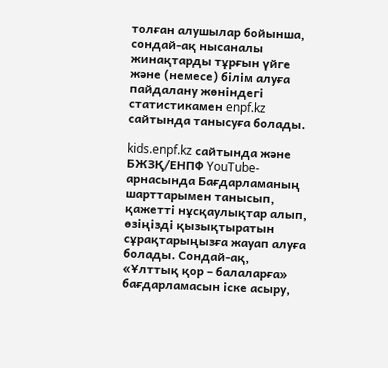толған алушылар бойынша, сондай-ақ нысаналы жинақтарды тұрғын үйге және (немесе) білім алуға пайдалану жөніндегі статистикамен enpf.kz сайтында танысуға болады.

kids.enpf.kz сайтында және БЖЗҚ/ЕНПФ YouTube-арнасында Бағдарламаның шарттарымен танысып, қажетті нұсқаулықтар алып, өзіңізді қызықтыратын сұрақтарыңызға жауап алуға болады. Сондай-ақ, «Ұлттық қор – балаларға» бағдарламасын іске асыру,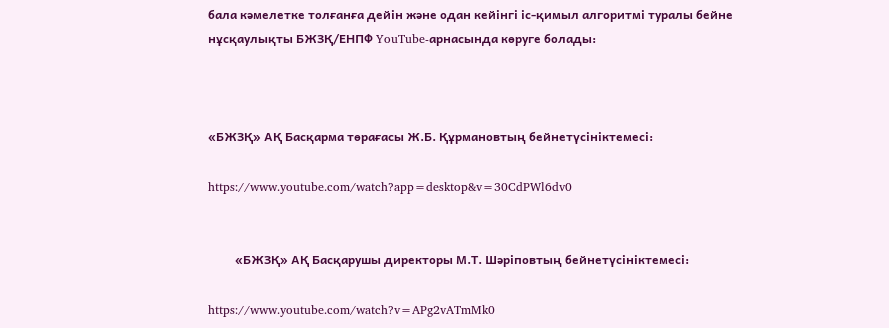бала кәмелетке толғанға дейін және одан кейінгі іс-қимыл алгоритмі туралы бейне нұсқаулықты БЖЗҚ/ЕНПФ YouTube-арнасында көруге болады:



«БЖЗҚ» АҚ Басқарма төрағасы Ж.Б. Құрмановтың бейнетүсініктемесі:

https://www.youtube.com/watch?app=desktop&v=30CdPWl6dv0


         «БЖЗҚ» АҚ Басқарушы директоры М.Т. Шәріповтың бейнетүсініктемесі:

https://www.youtube.com/watch?v=APg2vATmMk0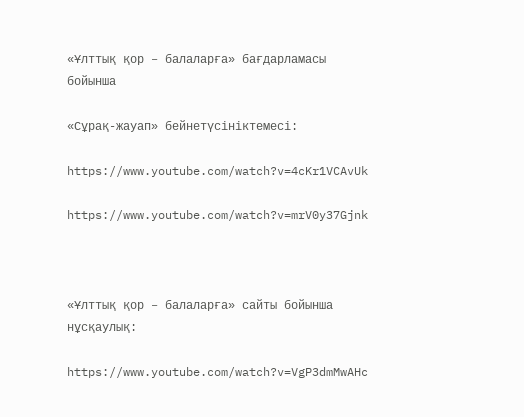«Ұлттық қор – балаларға» бағдарламасы бойынша

«Сұрақ-жауап» бейнетүсініктемесі:

https://www.youtube.com/watch?v=4cKr1VCAvUk

https://www.youtube.com/watch?v=mrV0y37Gjnk



«Ұлттық қор – балаларға» сайты бойынша нұсқаулық:

https://www.youtube.com/watch?v=VgP3dmMwAHc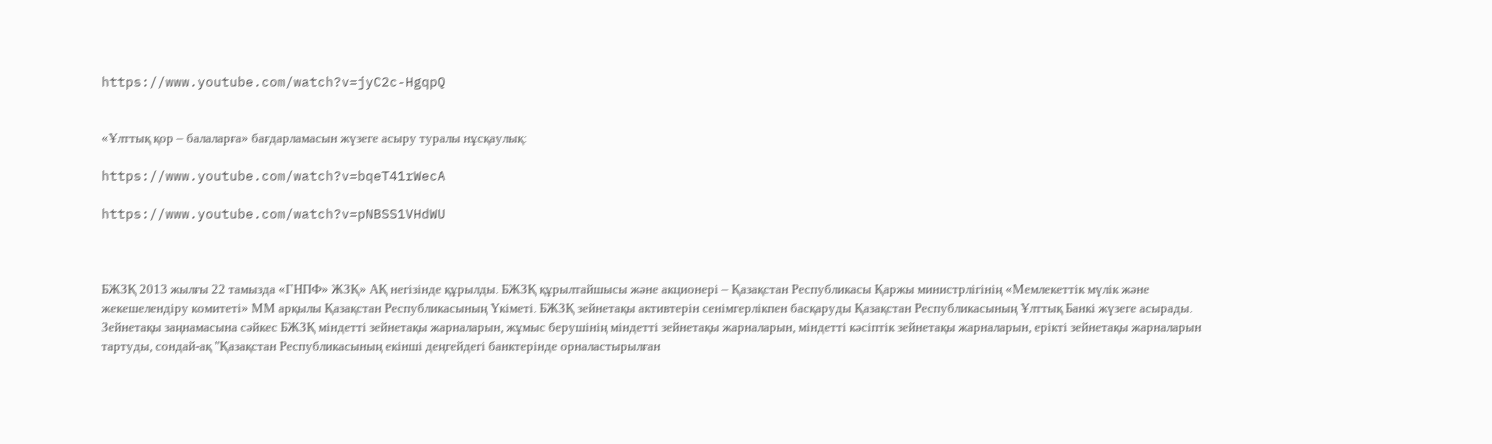https://www.youtube.com/watch?v=jyC2c-HgqpQ


«Ұлттық қор – балаларға» бағдарламасын жүзеге асыру туралы нұсқаулық:

https://www.youtube.com/watch?v=bqeT41rWecA

https://www.youtube.com/watch?v=pNBSS1VHdWU



БЖЗҚ 2013 жылғы 22 тамызда «ГНПФ» ЖЗҚ» АҚ негізінде құрылды. БЖЗҚ құрылтайшысы және акционері – Қазақстан Республикасы Қаржы министрлігінің «Мемлекеттік мүлік және жекешелендіру комитеті» ММ арқылы Қазақстан Республикасының Үкіметі. БЖЗҚ зейнетақы активтерін сенімгерлікпен басқаруды Қазақстан Республикасының Ұлттық Банкі жүзеге асырады. Зейнетақы заңнамасына сәйкес БЖЗҚ міндетті зейнетақы жарналарын, жұмыс берушінің міндетті зейнетақы жарналарын, міндетті кәсіптік зейнетақы жарналарын, ерікті зейнетақы жарналарын тартуды, сондай-ақ "Қазақстан Республикасының екінші деңгейдегі банктерінде орналастырылған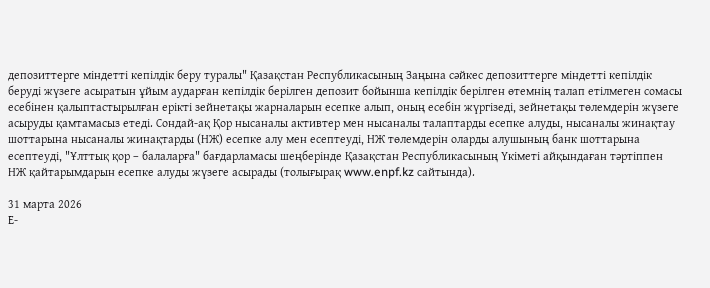депозиттерге міндетті кепілдік беру туралы" Қазақстан Республикасының Заңына сәйкес депозиттерге міндетті кепілдік беруді жүзеге асыратын ұйым аударған кепілдік берілген депозит бойынша кепілдік берілген өтемнің талап етілмеген сомасы есебінен қалыптастырылған ерікті зейнетақы жарналарын есепке алып, оның есебін жүргізеді, зейнетақы төлемдерін жүзеге асыруды қамтамасыз етеді. Сондай-ақ Қор нысаналы активтер мен нысаналы талаптарды есепке алуды, нысаналы жинақтау шоттарына нысаналы жинақтарды (НЖ) есепке алу мен есептеуді, НЖ төлемдерін оларды алушының банк шоттарына есептеуді, "Ұлттық қор – балаларға" бағдарламасы шеңберінде Қазақстан Республикасының Үкіметі айқындаған тәртіппен НЖ қайтарымдарын есепке алуды жүзеге асырады (толығырақ www.enpf.kz сайтында).

31 марта 2026
Е-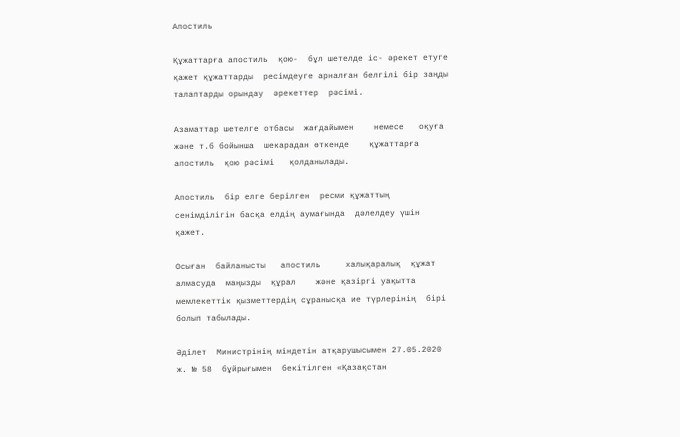Апостиль

Құжаттарға апостиль  қою-  бұл шетелде іс- әрекет етуге қажет құжаттарды  ресімдеуге арналған белгілі бір заңды  талаптарды орындау  әрекеттер  рәсімі.

Азаматтар шетелге отбасы  жағдайымен    немесе   оқуға  және т.б бойынша  шекарадан өткенде    құжаттарға апостиль  қою рәсімі   қолданылады.

Апостиль  бір елге берілген  ресми құжаттың  сенімділігін басқа елдің аумағында  дәлелдеу үшін  қажет.

Осыған  байланысты   апостиль     халықаралық  құжат   алмасуда  маңызды  құрал    және қазіргі уақытта  мемлекеттік қызметтердің сұранысқа ие түрлерінің  бірі  болып табылады.

Әділет  Министрінің міндетін атқарушысымен 27.05.2020 ж. № 58  бұйрығымен  бекітілген «Қазақстан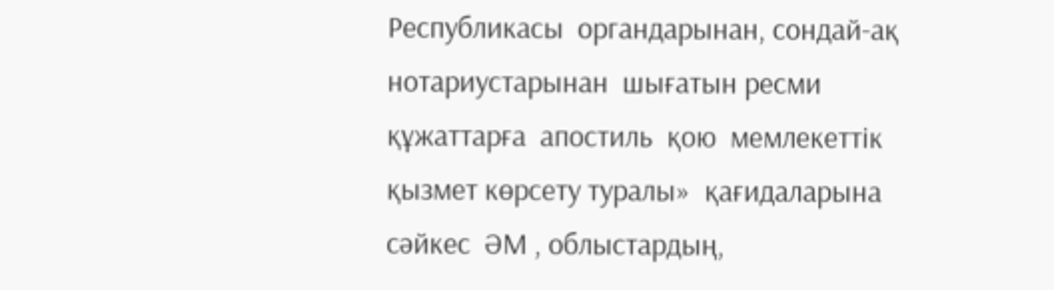Республикасы  органдарынан, сондай-ақ  нотариустарынан  шығатын ресми  құжаттарға  апостиль  қою  мемлекеттік  қызмет көрсету туралы»  қағидаларына сәйкес  ӘМ , облыстардың,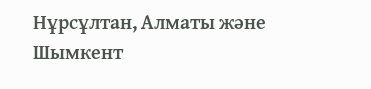Нұрсұлтан, Алматы және Шымкент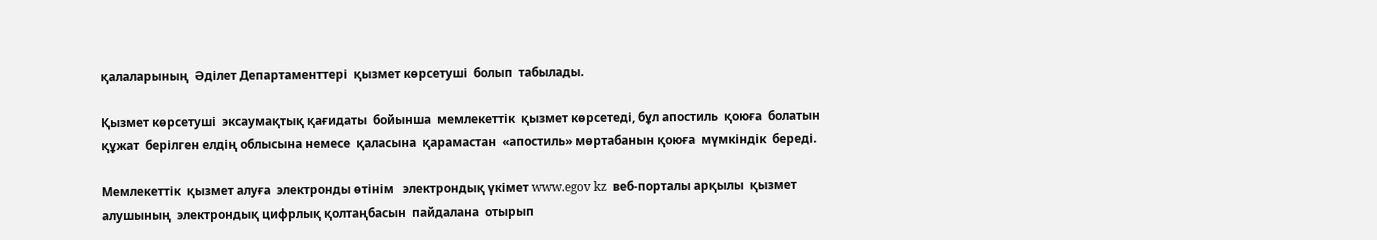қалаларының  Әділет Департаменттері  қызмет көрсетуші  болып  табылады.

Қызмет көрсетуші  эксаумақтық қағидаты  бойынша  мемлекеттік  қызмет көрсетеді, бұл апостиль  қоюға  болатын құжат  берілген елдің облысына немесе  қаласына  қарамастан  «апостиль» мөртабанын қоюға  мүмкіндік  береді.

Мемлекеттік  қызмет алуға  электронды өтінім   электрондық үкімет www.egov kz  веб-порталы арқылы  қызмет алушының  электрондық цифрлық қолтаңбасын  пайдалана  отырып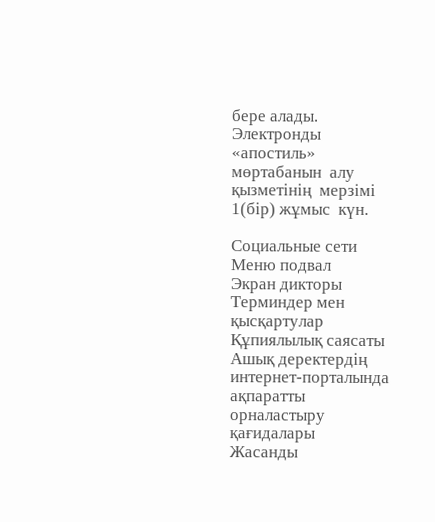бере алады.  Электронды  «апостиль»   мөртабанын  алу  қызметінің  мерзімі 1(бір) жұмыс  күн.

Социальные сети
Меню подвал
Экран дикторы
Терминдер мен қысқартулар
Құпиялылық саясаты
Ашық деректердің интернет-порталында ақпаратты орналастыру қағидалары
Жасанды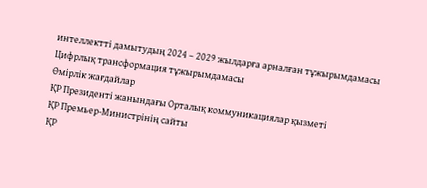интеллектті дамытудың 2024 – 2029 жылдарға арналған тұжырымдамасы
Цифрлық трансформация тұжырымдамасы
Өмірлік жағдайлар
ҚР Президенті жанындағы Орталық коммуникациялар қызметі
ҚР Премьер-Министрінің сайты
ҚР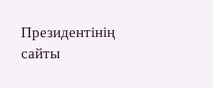Президентінің сайты